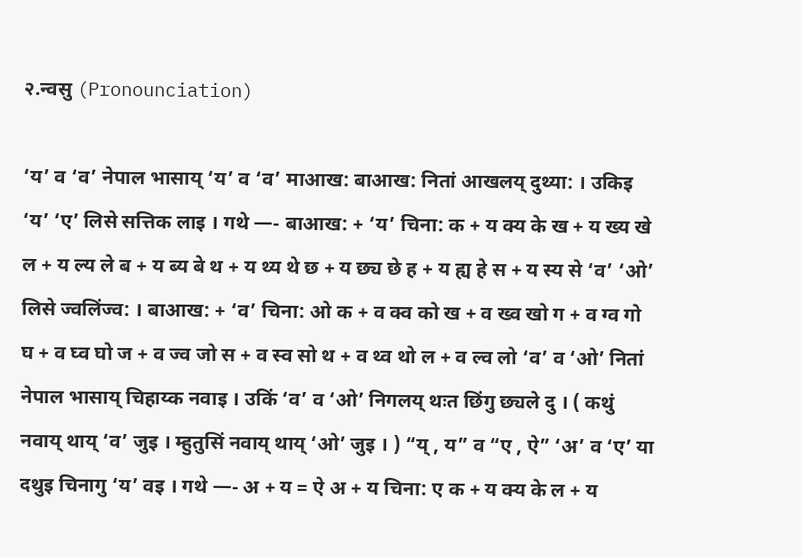२.न्वसु (Pronounciation)

‘य’ व ‘व’ नेपाल भासाय् ‘य’ व ‘व’ माआख: बाआख: नितां आखलय् दुथ्या: । उकिइ ‘य’ ‘ए’ लिसे सत्तिक लाइ । गथे —- बाआख: + ‘य’ चिना: क + य क्य के ख + य ख्य खे ल + य ल्य ले ब + य ब्य बे थ + य थ्य थे छ + य छ्य छे ह + य ह्य हे स + य स्य से ‘व’ ‘ओ’ लिसे ज्वलिंज्व: । बाआख: + ‘व’ चिना: ओ क + व क्व को ख + व ख्व खो ग + व ग्व गो घ + व घ्व घो ज + व ज्व जो स + व स्व सो थ + व थ्व थो ल + व ल्व लो ‘व’ व ‘ओ’ नितां नेपाल भासाय् चिहाय्क नवाइ । उकिं ‘व’ व ‘ओ’ निगलय् थःत छिंगु छ्यले दु । ( कथुं नवाय् थाय् ‘व’ जुइ । म्हुतुसिं नवाय् थाय् ‘ओ’ जुइ । ) “य् , य” व “ए , ऐ” ‘अ’ व ‘ए’ या दथुइ चिनागु ‘य’ वइ । गथे —- अ + य = ऐ अ + य चिना: ए क + य क्य के ल + य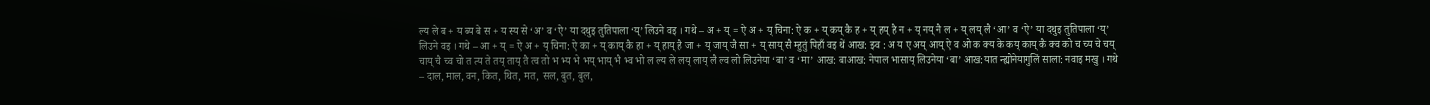ल्य ले ब + य ब्य बे स + य स्य से ‘अ’ व ‘ऐ’ या दथुइ तुतिपाला ‘य्’ लिउने वइ । गथे – अ + य् = ऐ अ + य् चिना: ऐ क + य् कय् कै ह + य् हय् है न + य् नय् नै ल + य् लय् लै ‘आ’ व ‘ऐ’ या दथुइ तुतिपाला ‘य्’ लिउने वइ । गथे – आ + य् = ऐ अ + य् चिना: ऐ का + य् काय् कै हा + य् हाय् है जा + य् जाय् जै सा + य् साय् सै म्हुतुं पिहाँ वइ थें आख: झ्व : अ य ए अय् आय् ऐ व ओ क क्य के कय् काय् कै क्व को च च्य चे चय् चाय् चै च्व चो त त्य ते तय् ताय् तै त्व तो भ भ्य भे भय् भाय् भै भ्व भो ल ल्य ले लय् लाय् लै ल्व लो लिउनेया ‘बा’ व ‘मा’ आख: बाआख: नेपाल भासाय् लिउनेया ‘बा’ आख:यात न्ह्योनेयागुलिं साला: नवाइ मखु । गथे – दाल, माल, वन, कित, थित, मत, सल, बुत, बुल,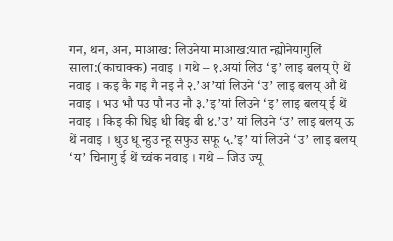गन, थन, अन, माआख: लिउनेया माआख:यात न्ह्योनेयागुलिं साला:(काचाक्क) नवाइ । गथे – १.अयां लिउ ‘इ’ लाइ बलय् ऐ थें नवाइ । कइ कै गइ गै नइ नै २.’अ’यां लिउने ‘उ’ लाइ बलय् औ थें नवाइ । भउ भौ पउ पौ नउ नौ ३.’इ’यां लिउने ‘इ’ लाइ बलय् ई थें नवाइ । किइ की धिइ धी बिइ बी ४.’उ’ यां लिउने ‘उ’ लाइ बलय् ऊ थें नवाइ । धुउ धू न्हुउ न्हू सफुउ सफू ५.’इ’ यां लिउने ‘उ’ लाइ बलय् ‘य’ चिनागु ई थें च्वंक नवाइ । गथे – जिउ ज्यू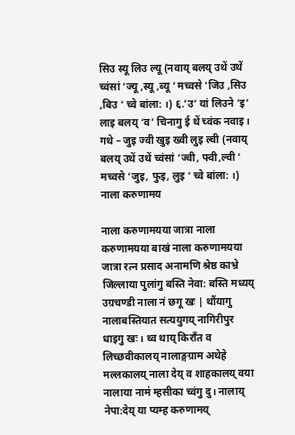सिउ स्यू लिउ ल्यू (नवाय् बलय् उथें उथें च्वंसां ‘ज्यू ,स्यू ,ब्यू ‘ मच्वसे ‘जिउ ,सिउ ,बिउ ‘ च्वे बांला: ।) ६.’उ’ यां लिउने ‘इ’ लाइ बलय् ‘व’ चिनागु ई थें च्वंक नवाइ । गथे – जुइ ज्वी खुइ ख्वी लुइ ल्वी (नवाय् बलय् उथें उथें च्वंसां ‘ज्वी, फ्वी,ल्वी ‘ मच्वसे ‘जुइ, फुइ, लुइ ‘ च्वे बांला: ।)
नाला करुणामय

नाला करुणामयया जात्रा नाला करुणामयया बाखं नाला करुणामयया जात्रा रत्न प्रसाद अनामणि श्रेष्ठ काभ्रे जिल्लाया पुलांगु बस्ति नेवा: बस्ति मध्यय् उग्रचण्डी नाला नं छगू खः | थौंयागु नालाबस्तियात सत्ययुगय् नागिरीपुर धाइगु खः। थ्व थाय् किराँत व लिच्छवीकालय् नालाङ्गग्राम अथेहे मल्लकालय् नाला देय् व शाहकालय् वया नालाया नाम॑ म्हसीका च्वंगु दु। नालाय् नेपा:देय् या प्यम्ह करुणामय्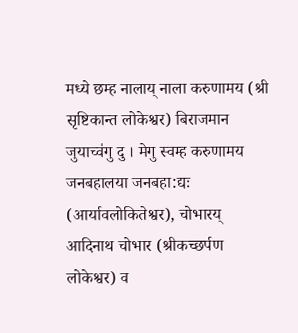मध्ये छम्ह नालाय् नाला करुणामय (श्री सृष्टिकान्त लोकेश्वर) बिराजमान जुयाच्व॑गु दु । मेगु स्वम्ह करुणामय जनबहालया जनबहा:द्यः (आर्यावलोकितेश्वर), चोभारय् आदिनाथ चोभार (श्रीकच्छर्पण लोकेश्वर) व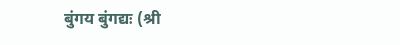बुंगय बुंगद्यः (श्री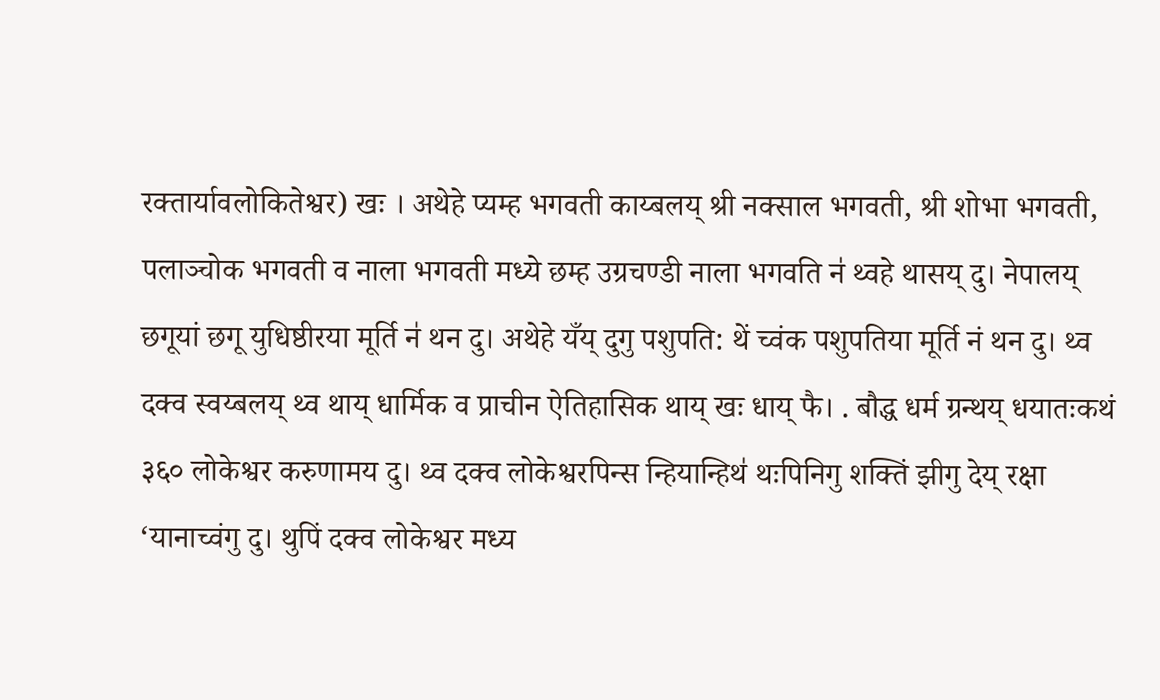रक्तार्यावलोकितेश्वर) खः । अथेहे प्यम्ह भगवती काय्बलय् श्री नक्साल भगवती, श्री शोभा भगवती, पलाञ्चोक भगवती व नाला भगवती मध्ये छम्ह उग्रचण्डी नाला भगवति न॑ थ्वहे थासय् दु। नेपालय् छगूयां छगू युधिष्ठीरया मूर्ति न॑ थन दु। अथेहे यँय् दुगु पशुपति: थें च्वंक पशुपतिया मूर्ति नं थन दु। थ्व दक्व स्वय्बलय् थ्व थाय् धार्मिक व प्राचीन ऐतिहासिक थाय् खः धाय् फै। . बौद्ध धर्म ग्रन्थय् धयातःकथं ३६० लोकेश्वर करुणामय दु। थ्व दक्व लोकेश्वरपिन्स न्हियान्हिथ॑ थःपिनिगु शक्तिं झीगु देय् रक्षा ‘यानाच्वंगु दु। थुपिं दक्व लोकेश्वर मध्य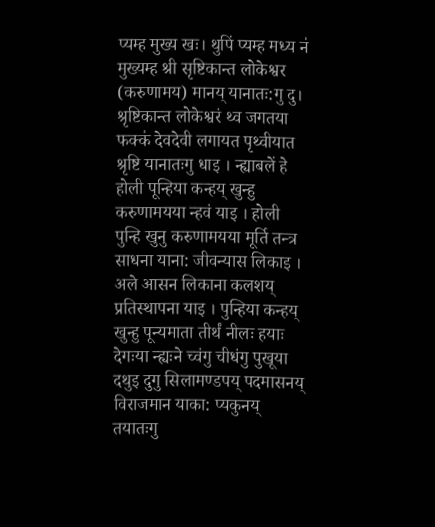प्यम्ह मुख्य खः। थुपिं प्यम्ह मध्य न॑ मुख्यम्ह श्री सृष्टिकान्त लोकेश्वर (करुणामय) मानय् यानातः:गु दु। श्रृष्टिकान्त लोकेश्वरं थ्व जगतया फक्क॑ देवदेवी लगायत पृथ्वीयात श्रृष्टि यानातःगु धाइ । न्ह्याबलें हे होली पून्हिया कन्हय् खुन्हु करुणामयया न्हवं याइ । होली पुन्हि खुनु करुणामयया मूर्ति तन्त्र साधना याना: जीवन्यास लिकाइ । अले आसन लिकाना कलशय् प्रतिस्थापना याइ । पुन्हिया कन्हय् खुन्हु पून्यमाता तीर्थं नीलः हयाः देगःया न्ह्यःने च्वंगु चीधंगु पुखूया दथुइ दुगु सिलामण्डपय् पदमासनय् विराजमान याका: प्यकुनय् तयातःगु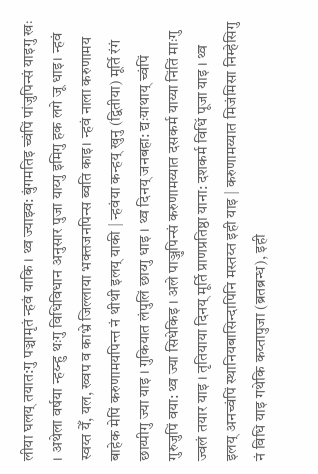लीया घलय् तयात:गु पञ्चामृतं न्हवं याकि । थ्व ज्याझ्व: बुंगमतिइ च्वंपिं पांजुपिन्सं याइगु खः । अथेला वर्षया न्हय्न्हु थःगु विधिविधान अनुसार पुजा याय्गु इमिगु हक लगे जू धाइ। न्हवं स्वय्त येँ, यल, ख्वप व काभ्रे जिल्लाया भक्तजनपिन्स ब्वति काइ। न्हवं नाला करुणामय बाहेक मेपिं करुणामयपिन्त नं थीथी इलय् याकी | न्हवंया कन्हय् खुनु (द्वितीया) मूर्ति रंगं छाय्पीगु ज्या याइ । गुकियात लंपुलिं छाय्गु धाइ । थ्व दिनय् जनबहा: द्यःयाथाय् च्वंपिं गुरुजुपिं वया: थ्व ज्या सिधेकिइ । अले पाञ्जुपिन्सं करुणामय्यात दसकर्म याय्या निंतिं माःगु ज्वलं तयार याइ । तृतियाया दिनय् मूर्ति प्राणप्रतिष्ठा याना: दशकर्म विधिं पूजा याइ । थ्व इलय् अनच्वंपिं स्थानियबासिन्दापिनि मस्तय्त इही याइ | करुणामय्यात मिजंमिसा निम्हेसिगु नं विधि याइ गथेकि कय्तापुजा (ब्रतब्रन्ध), इही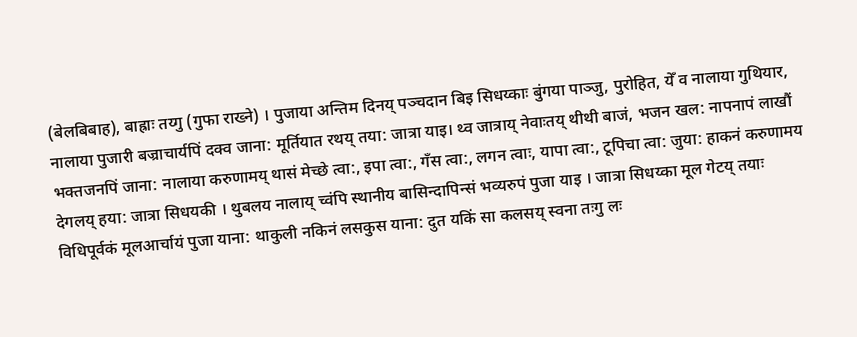(बेलबिबाह), बाह्राः तय्गु (गुफा राख्ने) । पुजाया अन्तिम दिनय् पञ्चदान बिइ सिधय्काः बुंगया पाञ्जु, पुरोहित, येँ व नालाया गुथियार, नालाया पुजारी बज्राचार्यपिं दक्व जाना: मूर्तियात रथय् तया: जात्रा याइ। थ्व जात्राय् नेवाःतय् थीथी बाजं, भजन खल: नापनापं लाखौं भक्तजनपिं जाना: नालाया करुणामय् थासं मेच्छे त्वा:, इपा त्वा:, गँस त्वा:, लगन त्वाः, यापा त्वा:, टूपिचा त्वा: जुया: हाकनं करुणामय देगलय् हया: जात्रा सिधयकी । थुबलय नालाय् च्वंपि स्थानीय बासिन्दापिन्सं भव्यरुपं पुजा याइ । जात्रा सिधय्का मूल गेटय् तयाः विधिपूर्वकं मूलआर्चायं पुजा याना: थाकुली नकिनं लसकुस याना: दुत यकिं सा कलसय् स्वना तःगु लः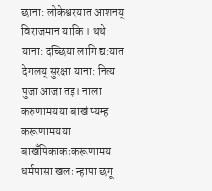छाना: लोकेश्वरयात आशनय् विराजमान याकि । थथे याना: दच्छिया लागि द्य:यात देगलय् सुरक्षा याना: नित्य पुजा आजा तइ। नाला करुणामयया बाखं प्यम्ह करूणामयया बाखँपिकाकःकरूणामय धर्मपासा खलः न्हापा छगू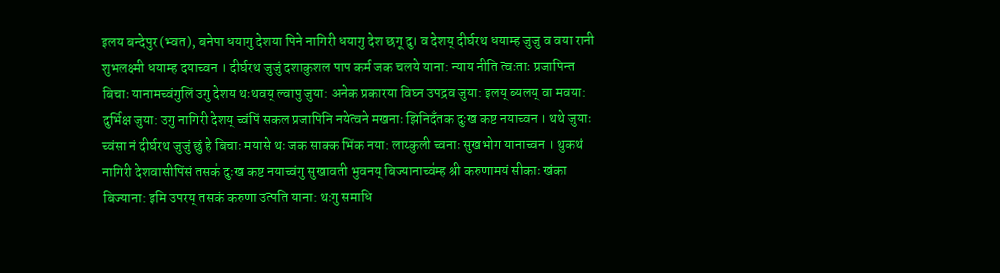इलय बन्देपुर (भ्वत), बनेपा धयागु देशया पिने नागिरी धयागु देश छगू दु। व देशय् दीर्घरथ धयाम्ह जुजु व वया रानी शुभलक्ष्मी धयाम्ह दयाच्वन । दीर्घरथ जुजुं दशाकुशल पाप कर्म जक चलये याना: न्याय नीति त्वःताः प्रजापिन्त बिचाः यानामच्वंगुलिं उगु देशय थःथवय् ल्वापु जुया: अनेक प्रकारया विघ्न उपद्रव जुया: इलय् ब्यलय् वा मवया: दुर्भिक्ष जुया: उगु नागिरी देशय् च्वंपिं सकल प्रजापिनि नयेत्वने मखनाः झिनिदँतक दुःख कष्ट नयाच्वन । थथे जुयाः च्वंसा नं दीर्घरथ जुजुं छुं हे बिचाः मयासे थः जक साक्क भिंक नया: लाय्कुली च्वनाः सुखभोग यानाच्वन । थुकथं नागिरी देशवासीपिंसं तसक॑ दुःख कष्ट नयाच्वंगु सुखावती भुवनय् बिज्यानाच्व॑म्ह श्री करुणामयं सीकाः खंका बिज्याना: इमि उपरय् तसकं करुणा उत्पति याना: थःगु समाधि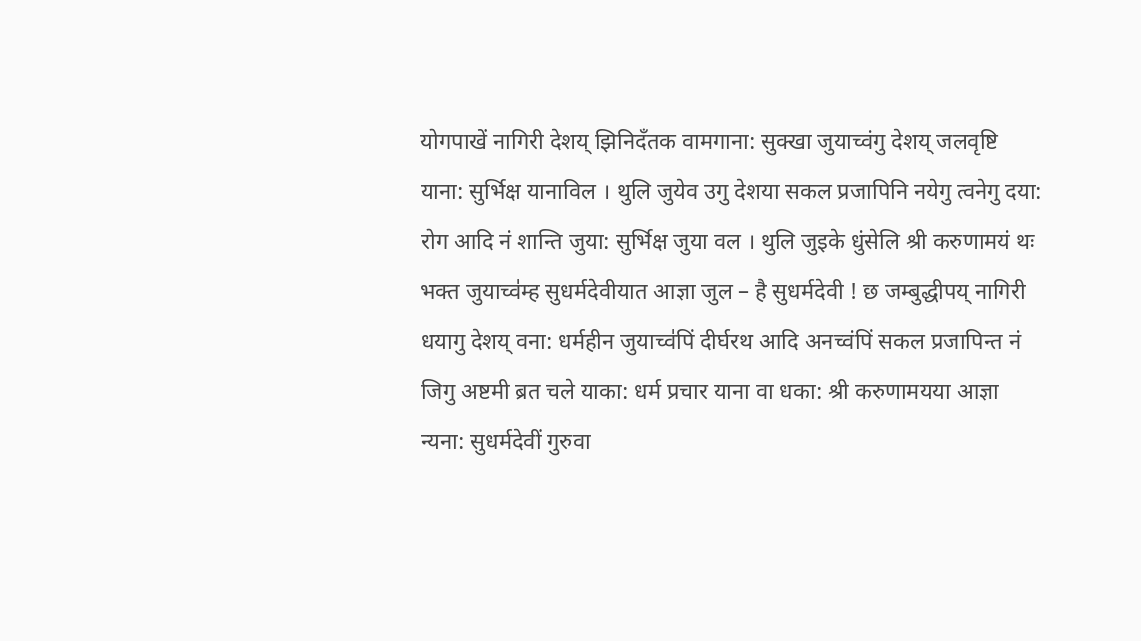योगपाखें नागिरी देशय् झिनिदँतक वामगाना: सुक्खा जुयाच्वंगु देशय् जलवृष्टि याना: सुर्भिक्ष यानाविल । थुलि जुयेव उगु देशया सकल प्रजापिनि नयेगु त्वनेगु दया: रोग आदि नं शान्ति जुया: सुर्भिक्ष जुया वल । थुलि जुइके धुंसेलि श्री करुणामयं थः भक्त जुयाच्व॑म्ह सुधर्मदेवीयात आज्ञा जुल – है सुधर्मदेवी ! छ जम्बुद्धीपय् नागिरी धयागु देशय् वना: धर्महीन जुयाच्व॑पिं दीर्घरथ आदि अनच्वंपिं सकल प्रजापिन्त नं जिगु अष्टमी ब्रत चले याका: धर्म प्रचार याना वा धका: श्री करुणामयया आज्ञा न्यना: सुधर्मदेवीं गुरुवा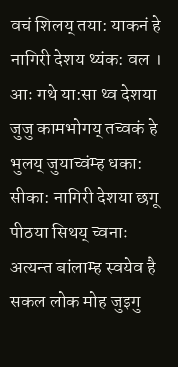वचं शिलय् तया: याकनं हे नागिरी देशय थ्यंक: वल । आः गथे या:सा थ्व देशया जुजु कामभोगय् तच्वकं हे भुलय् जुयाच्वंम्ह धका: सीका: नागिरी देशया छगू पीठया सिथय् च्वनाः अत्यन्त बांलाम्ह स्वयेव है सकल लोक मोह जुइगु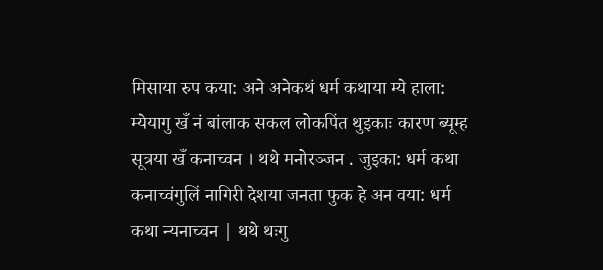मिसाया रुप कया: अने अनेकथं धर्म कथाया म्ये हाला: म्येयागु खँ नं बांलाक सकल लोकपिंत थुइकाः कारण ब्यूम्ह सूत्रया खँ कनाच्वन । थथे मनोरञ्जन . जुइका: धर्म कथा कनाच्वंगुलिं नागिरी देशया जनता फुक हे अन वया: धर्म कथा न्यनाच्वन | थथे थःगु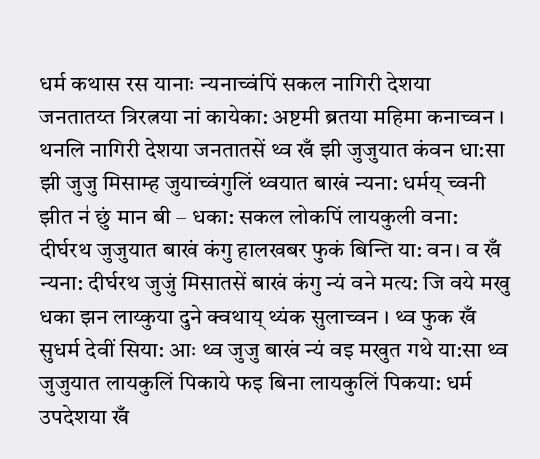धर्म कथास रस यानाः न्यनाच्वंपिं सकल नागिरी देशया जनतातय्त त्रिरत्नया नां कायेका: अष्टमी ब्रतया महिमा कनाच्वन । थनलि नागिरी देशया जनतातसें थ्व खँ झी जुजुयात कंवन धा:सा झी जुजु मिसाम्ह जुयाच्वंगुलिं थ्वयात बाखं न्यना: धर्मय् च्वनी झीत न॑ छुं मान बी – धका: सकल लोकपिं लायकुली वना: दीर्घरथ जुजुयात बाखं कंगु हालखबर फुकं बिन्ति या: वन। व खँ न्यना: दीर्घरथ जुजुं मिसातसें बाखं कंगु न्यं वने मत्य: जि वये मखु धका झन लाय्कुया दुने क्वथाय् थ्यंक सुलाच्वन । थ्व फुक खँ सुधर्म देवीं सिया: आः थ्व जुजु बाखं न्यं वइ मखुत गथे या:सा थ्व जुजुयात लायकुलिं पिकाये फइ बिना लायकुलिं पिकया: धर्म उपदेशया खँ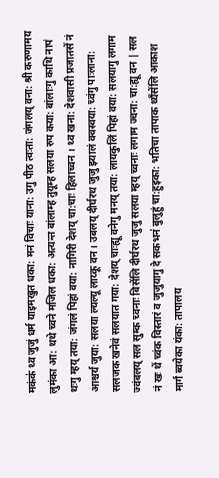मकंक॑ थ्व जुजुं धर्म याइमखुत धका: मनं विचाः याना: उगु पीठ त्वःता: जंगलय् वना: श्री करुणामय लुमंका आ: थथे च्वने मजिल धका: अत्यन्त बांलाम्ह तुयूम्ह सलया रुप कया: बांलाःगु काथि नापं थःगु म्हय् तया: जंगलं पिहां वया: नागिरी देशय् चा:चाः हिलाच्वन । थ्व खना: देशवासी प्रजातसें नं आश्चर्य जुया: सलया ल्यल्यू लाय्कू वन। उबलय् दीर्घरथ जुजु झ्यालं क्वस्वया: च्वंगु पाःलाना: सलजक खनेवं सलयात गया: देशय् चाःह्यू वनेगु मनय् तया: लायकुलिं पिहां वया: सलयागु लगाम ज्वंबलय् सल सुम्क च्वनाः बिसेंलि दीर्घरथ जुजु सलया म्हय् च्वनाः लगाम ज्वना: चा:ह्यू वन | सल नं खः थें च्वंक विस्तारं व जुजुयागु दे सकभन॑ बुलुहुं चा:हुइका: भतिचा तापाक थ्यँसेंलि आकाश मार्गं ब्वयेका यंका: तापालय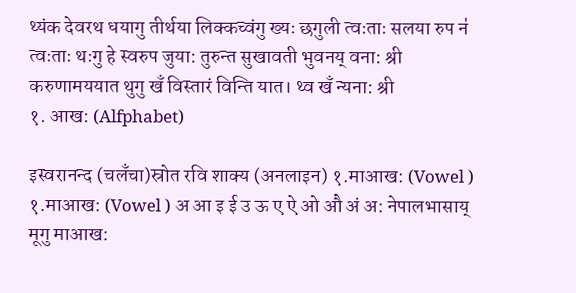थ्यंक देवरथ धयागु तीर्थया लिक्कच्वंगु ख्यः छगुली त्वःताः सलया रुप न॑ त्वःताः थःगु हे स्वरुप जुया: तुरुन्त सुखावती भुवनय् वना: श्री करुणामययात थुगु खँ विस्तारं विन्ति यात। थ्व खँ न्यना: श्री
१. आख: (Alfphabet)

इस्वरानन्द (चलँचा)स्रोत रवि शाक्य (अनलाइन) १.माआख: (Vowel ) १.माआख: (Vowel ) अ आ इ ई उ ऊ ए ऐ ओ औ अं अ: नेपालभासाय् मूगु माआख: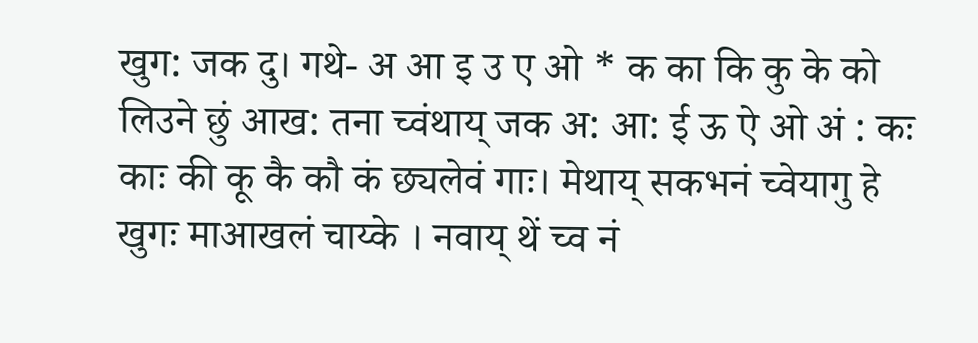खुग: जक दु। गथे- अ आ इ उ ए ओ * क का कि कु के को लिउने छुं आख: तना च्वंथाय् जक अ: आ: ई ऊ ऐ ओ अं : कः काः की कू कै कौ कं छ्यलेवं गाः। मेथाय् सकभनं च्वेयागु हे खुगः माआखलं चाय्के । नवाय् थें च्व नं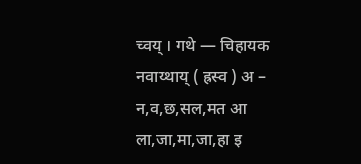च्वय् । गथे — चिहायक नवाय्थाय् ( ह्रस्व ) अ – न,व,छ,सल,मत आ ला,जा,मा,जा,हा इ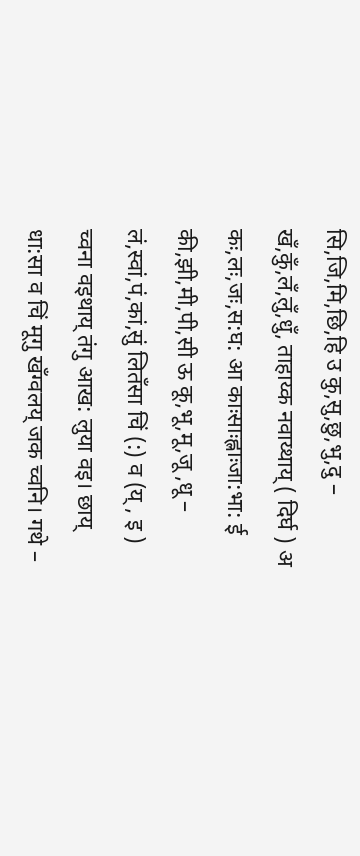सि,जि,मि,छि,हि उ कु,सु,छु,भु,दु – खँ,कुँ,लँ,लुँ,धुँ, ताहाय्क नवाय्थाय् ( दिर्घ ) अ कः,लः,जः,स:घ: आ काःसाःह्लाःजा:भा: ई की,झी,मी,पी,सी ऊ कू,भू,मू,जू ,धू – लं,स्वां,पं,कां,सुं लितँसा चिं (:) व (य् , इ ) च्वना वइथाय् तंगु आख: लुया वइ। छाय् धा:सा व चिं मूगु खँग्वलय् जक च्वनि। गथे –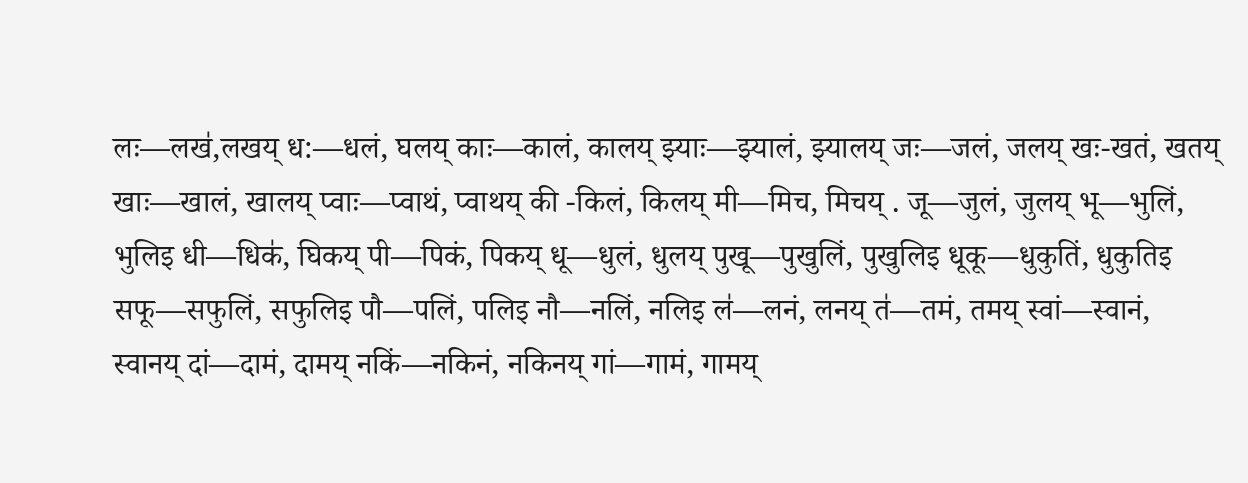लः—लख॑,लखय् ध:—धलं, घलय् काः—कालं, कालय् झ्याः—झ्यालं, झ्यालय् जः—जलं, जलय् खः-खतं, खतय् खाः—खालं, खालय् प्वाः—प्वाथं, प्वाथय् की -किलं, किलय् मी—मिच, मिचय् . जू—जुलं, जुलय् भू—भुलिं, भुलिइ धी—धिक॑, घिकय् पी—पिकं, पिकय् धू—धुलं, धुलय् पुखू—पुखुलिं, पुखुलिइ धूकू—धुकुतिं, धुकुतिइ सफू—सफुलिं, सफुलिइ पौ—पलिं, पलिइ नौ—नलिं, नलिइ ल॑—लनं, लनय् त॑—तमं, तमय् स्वां—स्वानं, स्वानय् दां—दामं, दामय् नकिं—नकिनं, नकिनय् गां—गामं, गामय्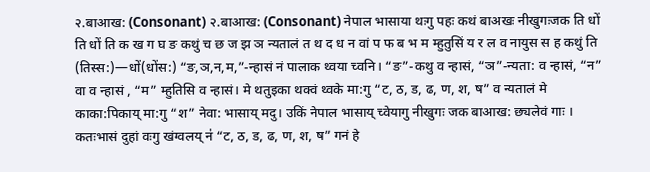२.बाआख: (Consonant) २.बाआख: (Consonant) नेपाल भासाया थःगु पहः कथं बाअखः नीखुगःजक ति धों ति धों ति क ख ग घ ङ कथुं च छ ज झ ञ न्यतालं त थ द ध न वां प फ ब भ म म्हुतुसिं य र ल व नायुस स ह कथुं ति (तिस्स:)—धों(धोंस:) “ङ,ञ,न,म,”-न्हासं नं पालाक थ्वया च्वनि। “ङ”-कथु व न्हासं, “ञ”-न्यता: व न्हासं, “न” वा व न्हासं , “म” म्हुतिसि व न्हासं। मे थतुइका थक्वं थ्वके मा:गु “ट, ठ, ड, ढ, ण, श, ष” व न्यतालं मे काका:पिकाय् मा:गु “श” नेवा: भासाय् मदु। उकिं नेपाल भासाय् च्वेयागु नीखुगः जक बाआख: छ्यलेवं गाः । कतःभासं दुहां वःगु खंग्वलय् न॑ “ट, ठ, ड, ढ, ण, श, ष” गनं हे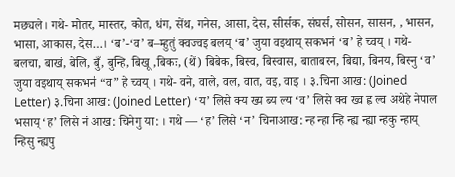मछ्यले। गथे- मोतर, मास्तर, कोत, धंग, सेंथ, गनेस, आसा, देस, सीर्सक, संघर्स, सोसन, सासन, , भासन, भासा, आकास, देस…। ‘ब’-‘व’ ब–म्हुतुं क्वज्वइ बलय् ‘ब’ जुया वइथाय् सकभनं ‘ब’ हे च्वय् । गथे- बलचा, बाखं, बेलि, बुँ, बुन्हि, बिखू ,बिकः, (थें) बिबेक, बिस्व, बिस्वास, बाताबरन, बिद्या, बिनय, बिस्नु ‘व’ जुया वइथाय् सकभन॑ “व” हे च्वय् । गथे- वने, वाले, वल, वात, वइ, वाइ । ३.चिना आख: (Joined Letter) ३.चिना आख: (Joined Letter) ‘य’ लिसे क्य ख्य ब्य ल्य ‘व’ लिसे क्व ख्व ह्व ल्व अथेहे नेपाल भसाय् ‘ह’ लिसे नं आख: चिनेगु या: । गथे — ‘ह’ लिसे ‘न’ चिनाआख: न्ह न्हा न्हि न्ह्य न्ह्या न्हकु न्हाय् न्हिसु न्ह्यपु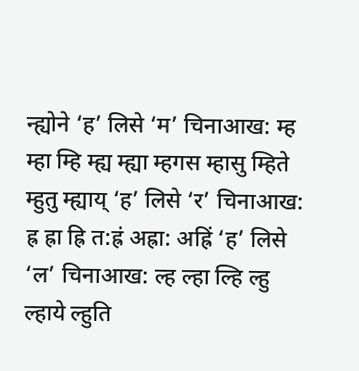न्ह्योने ‘ह’ लिसे ‘म’ चिनाआख: म्ह म्हा म्हि म्ह्य म्ह्या म्हगस म्हासु म्हिते म्हुतु म्ह्याय् ‘ह’ लिसे ‘र’ चिनाआख: ह्र ह्रा ह्रि त:ह्रं अह्रा: अह्रिं ‘ह’ लिसे ‘ल’ चिनाआख: ल्ह ल्हा ल्हि ल्हु ल्हाये ल्हुति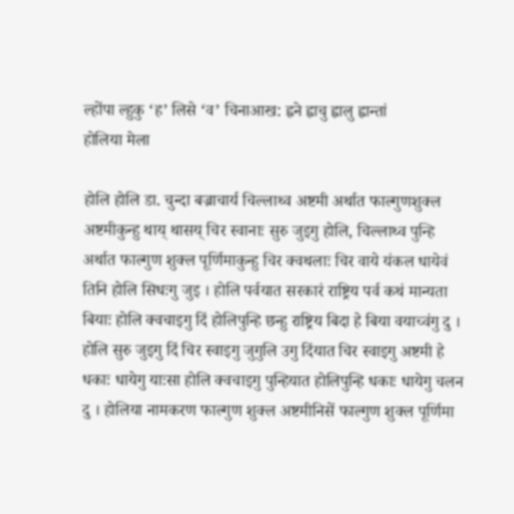ल्होंपा ल्हुकु ‘ह’ लिसे ‘व’ चिनाआख: ह्वने ह्वाचु ह्वालु ह्वान्तां
होलिया मेला

होलि होलि डा. चुन्दा बज्राचार्य चिल्लाथ्व अष्टमी अर्थात फाल्गुणशुक्ल अष्टमीकुन्हु थाय् थासय् चिर स्वानाः सुरु जुइगु होलि, चिल्लाथ्व पुन्हि अर्थात फाल्गुण शुक्ल पूर्णिमाकुन्हु चिर क्वथलाः चिर वाये यंकल धायेवं तिनि होलि सिधःगु जुइ । होलि पर्वयात सरकारं राष्ट्रिय पर्व कथं मान्यता बियाः होलि क्वचाइगु दिं होलिपुन्हि छन्हु राष्ट्रिय बिदा हे बिया वयाच्वंगु दु । होलि सुरु जुइगु दिं चिर स्वाइगु जुगुलि उगु दिंयात चिर स्वाइगु अष्टमी हे धकाः धायेगु याःसा होलि क्वचाइगु पुन्हियात होलिपुन्हि धकाः धायेगु चलन दु । होलिया नामकरण फाल्गुण शुक्ल अष्टमीनिसें फाल्गुण शुक्ल पूर्णिमा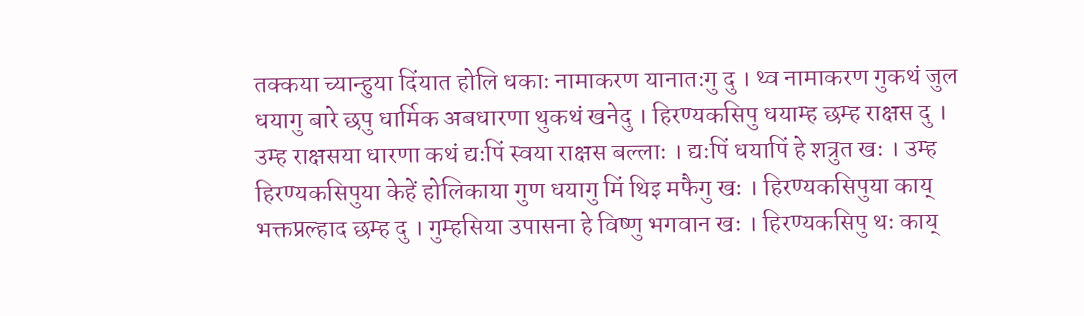तक्कया च्यान्हुया दिंयात होलि धकाः नामाकरण यानातःगु दु । थ्व नामाकरण गुकथं जुल धयागु बारे छपु धार्मिक अबधारणा थुकथं खनेदु । हिरण्यकसिपु धयाम्ह छम्ह राक्षस दु । उम्ह राक्षसया धारणा कथं द्यःपिं स्वया राक्षस बल्लाः । द्यःपिं धयापिं हे शत्रुत खः । उम्ह हिरण्यकसिपुया केहें होलिकाया गुण धयागु मिं थिइ मफैगु खः । हिरण्यकसिपुया काय् भक्तप्रल्हाद छम्ह दु । गुम्हसिया उपासना हे विष्णु भगवान खः । हिरण्यकसिपु थः काय्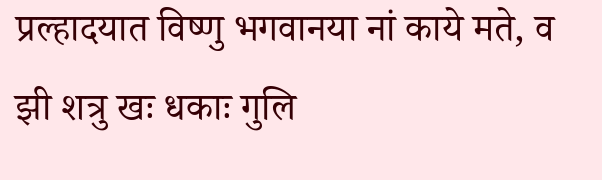प्रल्हादयात विष्णु भगवानया नां काये मते, व झी शत्रु खः धकाः गुलि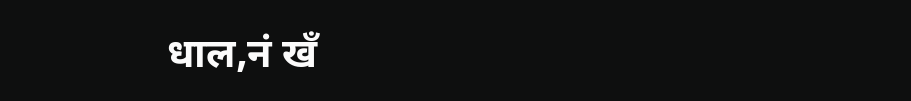धाल,नं खँ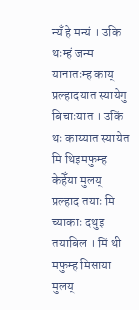न्यँ हे मन्यं । उकि थःम्हं जन्म यानातःम्ह काय् प्रल्हादयात स्यायेगु बिचाःयात । उकिं थः काय्यात स्यायेत मि थिइमफुम्ह केहेँया मुलय् प्रल्हाद तयाः मि च्याकाः दथुइ तयाबिल । मिं थी मफुम्ह मिसाया मुलय्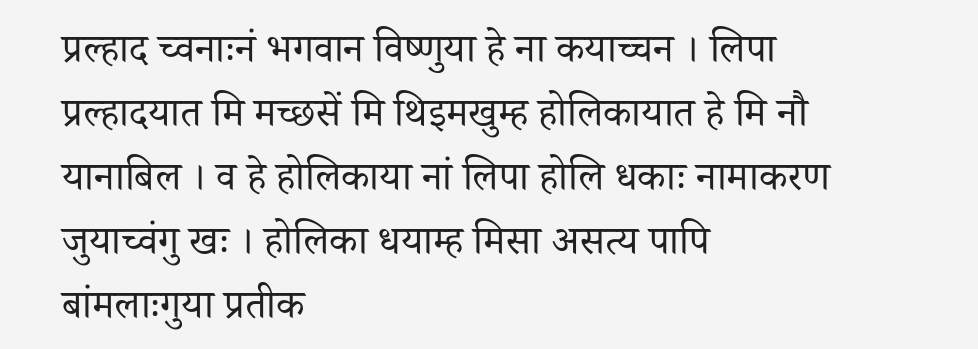प्रल्हाद च्वनाःनं भगवान विष्णुया हे ना कयाच्चन । लिपा प्रल्हादयात मि मच्छसें मि थिइमखुम्ह होलिकायात हे मि नौ यानाबिल । व हे होलिकाया नां लिपा होलि धकाः नामाकरण जुयाच्वंगु खः । होलिका धयाम्ह मिसा असत्य पापि बांमलाःगुया प्रतीक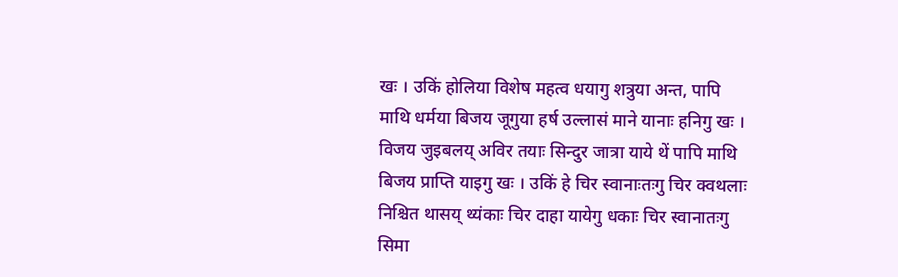खः । उकिं होलिया विशेष महत्व धयागु शत्रुया अन्त, पापि माथि धर्मया बिजय जूगुया हर्ष उल्लासं माने यानाः हनिगु खः । विजय जुइबलय् अविर तयाः सिन्दुर जात्रा याये थें पापि माथि बिजय प्राप्ति याइगु खः । उकिं हे चिर स्वानाःतःगु चिर क्वथलाः निश्चित थासय् थ्यंकाः चिर दाहा यायेगु धकाः चिर स्वानातःगु सिमा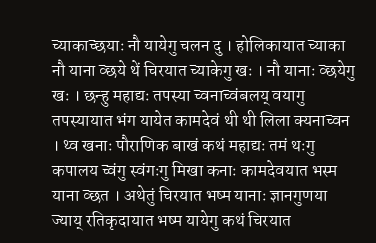च्याकाच्छयाः नौ यायेगु चलन दु । होलिकायात च्याका नौ याना व्छये थें चिरयात च्याकेगु खः । नौ यानाः व्छयेगु खः । छन्हु महाद्यः तपस्या च्वनाच्वंबलय् वयागु तपस्यायात भंग यायेत कामदेवं थी थी लिला क्यनाच्वन । थ्व खनाः पौराणिक बाखं कथं महाद्यः तमं थःगु कपालय च्वंगु स्वंगःगु मिखा कनाः कामदेवयात भस्म याना व्छत । अथेतुं चिरयात भष्म यानाः ज्ञानगुणया ज्याय् रतिकृदायात भष्म यायेगु कथं चिरयात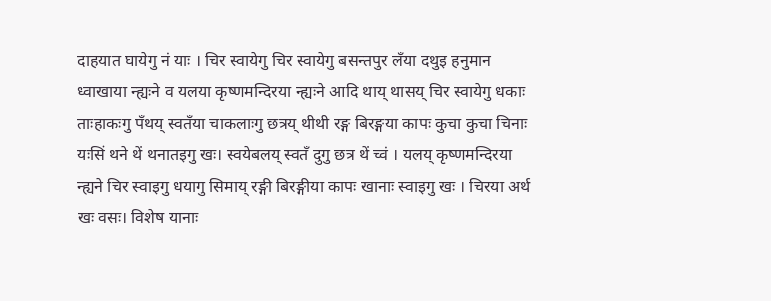दाहयात घायेगु नं याः । चिर स्वायेगु चिर स्वायेगु बसन्तपुर लँया दथुइ हनुमान ध्वाखाया न्ह्यःने व यलया कृष्णमन्दिरया न्ह्यःने आदि थाय् थासय् चिर स्वायेगु धकाः ताःहाकःगु पँथय् स्वतँया चाकलाःगु छत्रय् थीथी रङ्ग बिरङ्गया कापः कुचा कुचा चिनाः यःसिं थने थें थनातइगु खः। स्वयेबलय् स्वतँ दुगु छत्र थें च्वं । यलय् कृष्णमन्दिरया न्ह्यने चिर स्वाइगु धयागु सिमाय् रङ्गी बिरङ्गीया कापः खानाः स्वाइगु खः । चिरया अर्थ खः वसः। विशेष यानाः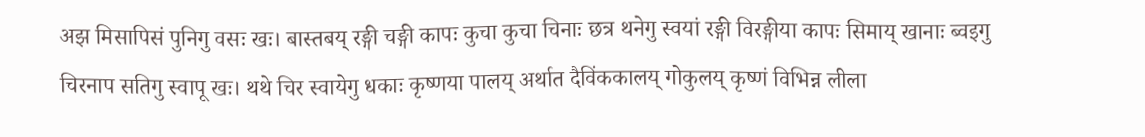अझ मिसापिसं पुनिगु वसः खः। बास्तबय् रङ्गी चङ्गी कापः कुचा कुचा चिनाः छत्र थनेगु स्वयां रङ्गी विरङ्गीया कापः सिमाय् खानाः ब्वइगु चिरनाप सतिगु स्वापू खः। थथे चिर स्वायेगु धकाः कृष्णया पालय् अर्थात दैविंककालय् गोकुलय् कृष्णं विभिन्न लीला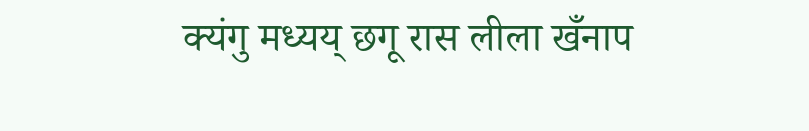क्यंगु मध्यय् छगू रास लीला खँनाप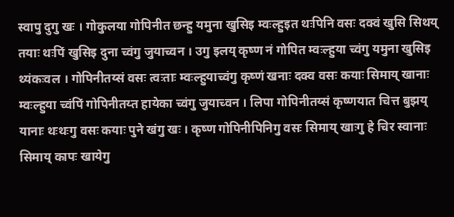स्वापु दुगु खः । गोकुलया गोपिनीत छन्हु यमुना खुसिइ म्वःल्हुइत थःपिनि वसः दक्वं खुसि सिथय् तयाः थःपिं खुसिइ दुना च्वंगु जुयाच्वन । उगु इलय् कृष्ण नं गोपित म्वःल्हुया च्वंगु यमुना खुसिइ थ्यंकःवल । गोपिनीतय्सं वसः त्वःताः म्वःल्हुयाच्वंगु कृष्णं खनाः दक्व वसः कयाः सिमाय् खानाः म्वःल्हुया च्वंपिं गोपिनीतय्त हायेका च्वंगु जुयाच्वन । लिपा गोपिनीतय्सं कृष्णयात चित्त बुझय् यानाः थःथःगु वसः कयाः पुने खंगु खः । कृष्ण गोपिनीपिनिगु वसः सिमाय् खाःगु हे चिर स्वानाः सिमाय् कापः खायेगु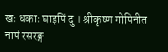खः धकाः घाइपिं दु । श्रीकृष्ण गोपिनीत नापं रसरङ्ग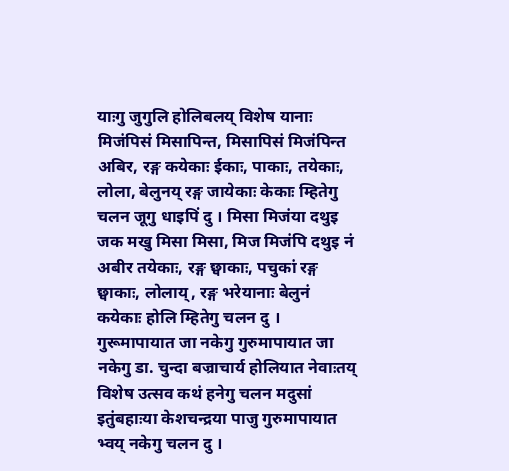याःगु जुगुलि होलिबलय् विशेष यानाः मिजंपिसं मिसापिन्त, मिसापिसं मिजंपिन्त अबिर, रङ्ग कयेकाः ईकाः, पाकाः, तयेकाः, लोला, बेलुनय् रङ्ग जायेकाः केकाः म्हितेगु चलन जूगु धाइपिं दु । मिसा मिजंया दथुइ जक मखु मिसा मिसा, मिज मिजंपि दथुइ नं अबीर तयेकाः, रङ्ग छ्वाकाः, पचुकां रङ्ग छ्वाकाः, लोलाय्, रङ्ग भरेयानाः बेलुनं कयेकाः होलि म्हितेगु चलन दु । गुरूमापायात जा नकेगु गुरुमापायात जा नकेगु डा. चुन्दा बज्राचार्य होलियात नेवाःतय् विशेष उत्सव कथं हनेगु चलन मदुसां इतुंबहाःया केशचन्द्रया पाजु गुरुमापायात भ्वय् नकेगु चलन दु ।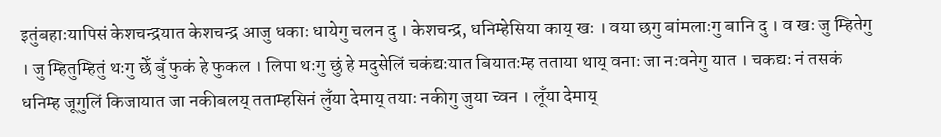इतुंबहाःयापिसं केशचन्द्रयात केशचन्द्र आजु धकाः धायेगु चलन दु । केशचन्द्र, धनिम्हेसिया काय् खः । वया छगु बांमलाःगु बानि दु । व खः जु म्हितेगु । जु म्हितुम्हितुं थःगु छेँ बुँ फुकं हे फुकल । लिपा थःगु छुं हे मदुसेलिं चकंद्यःयात बियातःम्ह तताया थाय् वनाः जा नःवनेगु यात । चकद्यः नं तसकं धनिम्ह जूगुलिं किजायात जा नकीबलय् तताम्हसिनं लुँया देमाय् तयाः नकीगु जुया च्वन । लूँया देमाय्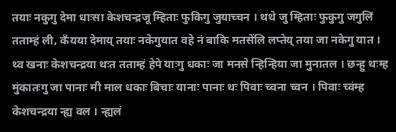तयाः नकुगु देमा धाःसा केशचन्द्रजू म्हिताः फुकिगु जुयाच्चन । थथे जु म्हिताः फुकुगु जगुलिं तताम्हं ली, कँयया देमाय् तयाः नकेगुयात वहे नं बाकि मतसेंलि लप्तेय् तया जा नकेगु यात । थ्व खनाः केशचन्द्रया थःत तताम्हं हेपे याःगु धकाः जा मनसे न्हिन्हिया जा मुनातल । छन्हु थःम्ह मुंकातःगु जा पानाः मी माल धकाः बिचाः यानाः पानाः थः पिवाः च्वना च्वन । पिवाः च्वंम्ह केशचन्द्रया न्ह्य वल । न्ह्यलं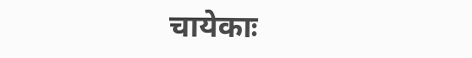चायेकाः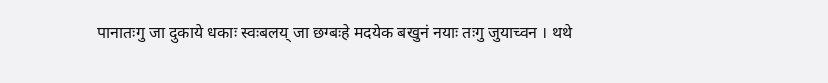पानातःगु जा दुकाये धकाः स्वःबलय् जा छग्बःहे मदयेक बखुनं नयाः तःगु जुयाच्वन । थथे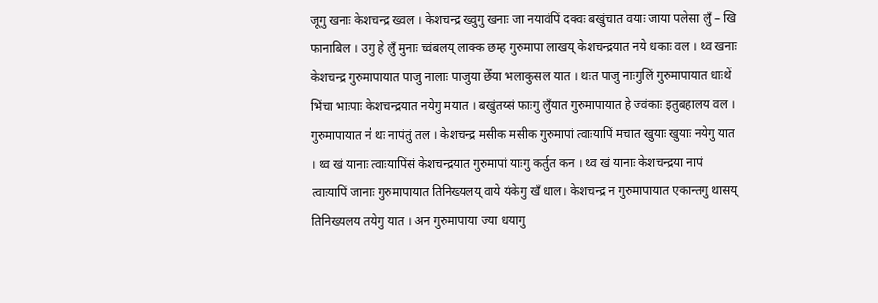जूगु खनाः केशचन्द्र ख्वल । केशचन्द्र ख्वुगु खनाः जा नयावंपिं दक्वः बखुंचात वयाः जाया पलेसा लुँ – खि फानाबिल । उगु हे लुँ मुनाः च्वंबलय् लाक्क छम्ह गुरुमापा लाखय् केशचन्द्रयात नये धकाः वल । थ्व खनाः केशचन्द्र गुरुमापायात पाजु नालाः पाजुया छेँया भलाकुसल यात । थःत पाजु नाःगुलिं गुरुमापायात धाःथें भिंचा भाःपाः केशचन्द्रयात नयेगु मयात । बखुंतय्सं फाःगु लुँयात गुरुमापायात हे ज्वंकाः इतुबहालय वल । गुरुमापायात न॑ थः नापंतुं तल । केशचन्द्र मसीक मसीक गुरुमापां त्वाःयापिं मचात खुयाः खुयाः नयेगु यात । थ्व खं यानाः त्वाःयापिंसं केशचन्द्रयात गुरुमापां याःगु कर्तुत कन । थ्व खं यानाः केशचन्द्रया नापं त्वाःयापिं जानाः गुरुमापायात तिनिख्यलय् वाये यंकेगु खँ धाल। केशचन्द्र न गुरुमापायात एकान्तगु थासय् तिनिख्यलय तयेगु यात । अन गुरुमापाया ज्या धयागु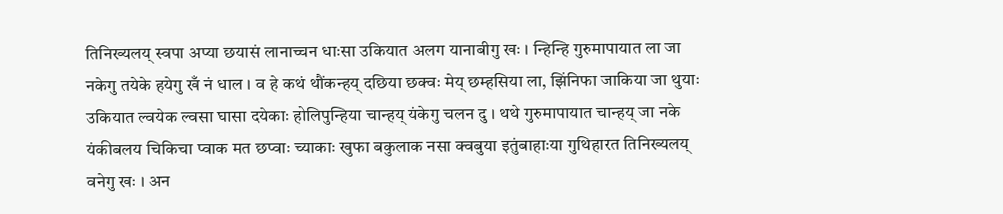तिनिख्यलय् स्वपा अप्या छयासं लानाच्चन धाःसा उकियात अलग यानाबीगु खः । न्हिन्हि गुरुमापायात ला जा नकेगु तयेके हयेगु खँ नं धाल । व हे कथं थौंकन्हय् दछिया छक्वः मेय् छम्हसिया ला, झिंनिफा जाकिया जा थुयाः उकियात ल्वयेक ल्वसा घासा दयेकाः होलिपुन्हिया चान्हय् यंकेगु चलन दु । थथे गुरुमापायात चान्हय् जा नके यंकीबलय चिकिचा प्वाक मत छप्वाः च्याकाः खुफा बकुलाक नसा क्वबुया इतुंबाहाःया गुथिहारत तिनिख्यलय् वनेगु खः । अन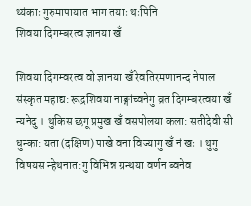थ्यंकाः गुरुमापायात भाग तयाः थःपिनि
शिवया दिगम्बरत्व ज्ञानया खँ

शिवया दिगम्वरत्व वो ज्ञानया खँ रेवतिरमणानन्द नेपाल संस्कृत महाद्य: रूद्रशिवया नाङ्गांच्वनेगु व्रत दिगम्बरत्वया खँ न्यनेदु । थुकिस छगू प्रमुख खँ वसपोलया कला: सतीदेवी सी धुन्का: यता (दक्षिण) पाखे वना विज्यागु खँ नं खः । थुगु विषयस न्हेथनात:गु विभिन्न ग्रन्थया वर्णन ब्वनेव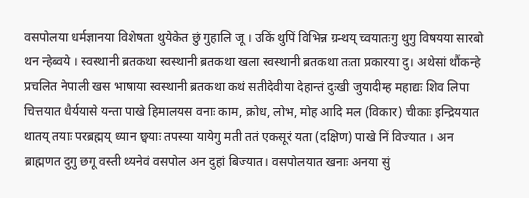वसपोलया धर्मज्ञानया विशेषता थुयेकेत छुं गुहालि जू । उकिं थुपिं विभिन्न ग्रन्थय् च्वयातःगु थुगु विषयया सारबो थन न्हेब्वये । स्वस्थानी ब्रतकथा स्वस्थानी ब्रतकथा खला स्वस्थानी ब्रतकथा तःता प्रकारया दु। अथेसां थौंकन्हे प्रचलित नेपाली खस भाषाया स्वस्थानी ब्रतकथा कथं सतीदेवीया देहान्तं दुःखी जुयादीम्ह महाद्यः शिव लिपा चित्तयात धैर्ययासे यन्ता पाखे हिमालयस वनाः काम, क्रोध, लोभ, मोह आदि मल (विकार) चीकाः इन्द्रिययात थातय् तयाः परब्रह्मय् ध्यान छ्वयाः तपस्या यायेगु मती ततं एकसूरं यता (दक्षिण) पाखे निं विज्यात । अन ब्राह्मणत दुगु छगू वस्ती थ्यनेवं वसपोल अन दुहां बिज्यात। वसपोलयात खनाः अनया सुं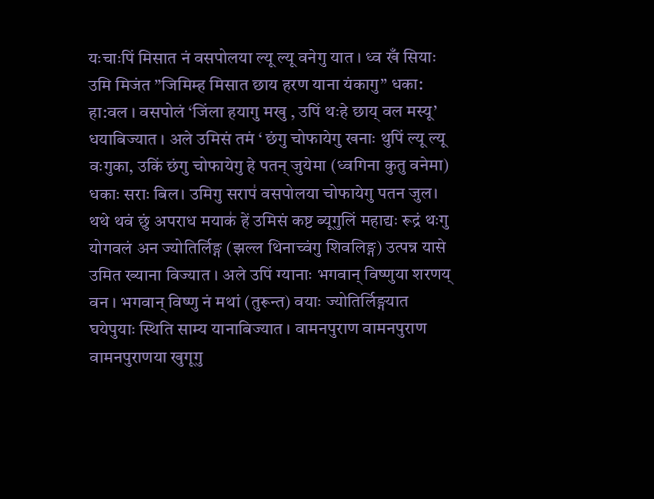यःचाःपिं मिसात नं वसपोलया ल्यू ल्यू वनेगु यात । ध्व खँ सियाः उमि मिजंत ”जिमिम्ह मिसात छाय हरण याना यंकागु” धका: हा:वल । वसपोलं ‘जिंला हयागु मखु , उपिं थःहे छाय् वल मस्यू’ धयाबिज्यात । अले उमिसं तमं ‘ छंगु चोफायेगु खनाः थुपिं ल्यू ल्यू वःगुका, उकिं छंगु चोफायेगु हे पतन् जुयेमा (ध्वगिना कुतु वनेमा) धकाः सराः बिल। उमिगु सराप॑ वसपोलया चोफायेगु पतन जुल। थथे थवं छुं अपराध मयाक॑ हें उमिसं कष्ट ब्यूगुलिं महाद्यः रूद्रं थःगु योगवलं अन ज्योतिर्लिङ्ग (झल्ल थिनाच्वंगु शिवलिङ्ग) उत्पन्न यासे उमित ख्याना विज्यात । अले उपिं ग्यानाः भगवान् विष्णुया शरणय् वन । भगवान् विष्णु नं मथां (तुरून्त) वयाः ज्योतिर्लिङ्गयात घयेपुयाः स्थिति साम्य यानाबिज्यात । वामनपुराण वामनपुराण वामनपुराणया खुगूगु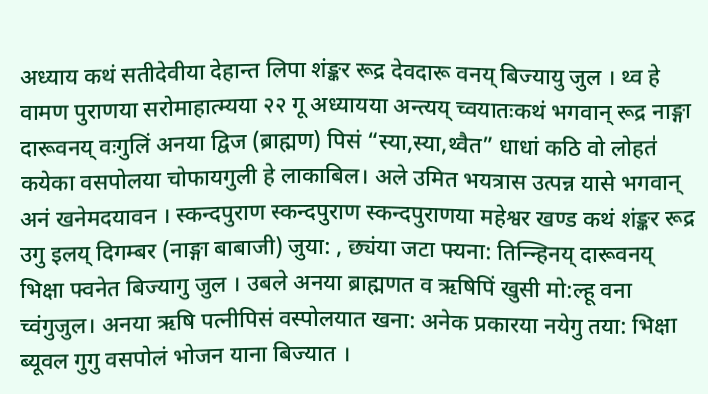अध्याय कथं सतीदेवीया देहान्त लिपा शंङ्कर रूद्र देवदारू वनय् बिज्यायु जुल । थ्व हे वामण पुराणया सरोमाहात्म्यया २२ गू अध्यायया अन्त्यय् च्वयातःकथं भगवान् रूद्र नाङ्गा दारूवनय् वःगुलिं अनया द्विज (ब्राह्मण) पिसं “स्या,स्या,थ्वैत” धाधां कठि वो लोहत॑ कयेका वसपोलया चोफायगुली हे लाकाबिल। अले उमित भयत्रास उत्पन्न यासे भगवान् अनं खनेमदयावन । स्कन्दपुराण स्कन्दपुराण स्कन्दपुराणया महेश्वर खण्ड कथं शंङ्कर रूद्र उगु इलय् दिगम्बर (नाङ्गा बाबाजी) जुया: , छ्यंया जटा फ्यना: तिन्न्हिनय् दारूवनय् भिक्षा फ्वनेत बिज्यागु जुल । उबले अनया ब्राह्मणत व ऋषिपिं खुसी मो:ल्हू वना च्वंगुजुल। अनया ऋषि पत्नीपिसं वस्पोलयात खना: अनेक प्रकारया नयेगु तया: भिक्षा ब्यूवल गुगु वसपोलं भोजन याना बिज्यात ।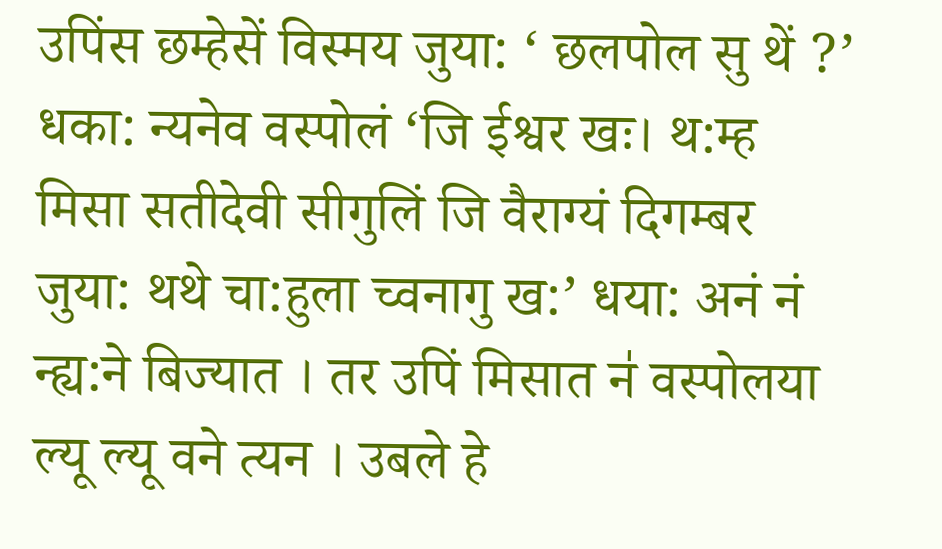उपिंस छम्हेसें विस्मय जुया: ‘ छलपोल सु थें ?’ धका: न्यनेव वस्पोलं ‘जि ईश्वर खः। थ:म्ह मिसा सतीदेवी सीगुलिं जि वैराग्यं दिगम्बर जुया: थथे चा:हुला च्वनागु ख:’ धया: अनं नं न्ह्य:ने बिज्यात । तर उपिं मिसात न॑ वस्पोलया ल्यू ल्यू वने त्यन । उबले हे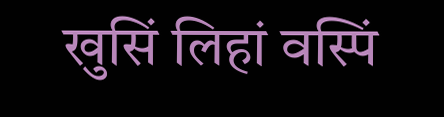खुसिं लिहां वस्पिं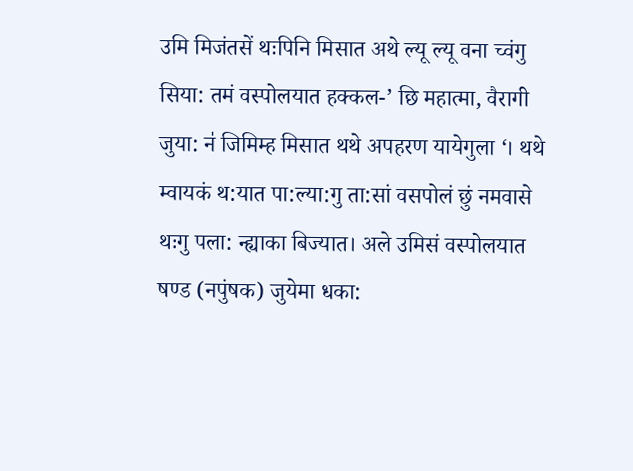उमि मिजंतसें थःपिनि मिसात अथे ल्यू ल्यू वना च्वंगु सिया: तमं वस्पोलयात हक्कल-’ छि महात्मा, वैरागी जुया: न॑ जिमिम्ह मिसात थथे अपहरण यायेगुला ‘। थथे म्वायकं थ:यात पा:ल्या:गु ता:सां वसपोलं छुं नमवासे थःगु पला: न्ह्याका बिज्यात। अले उमिसं वस्पोलयात षण्ड (नपुंषक) जुयेमा धका: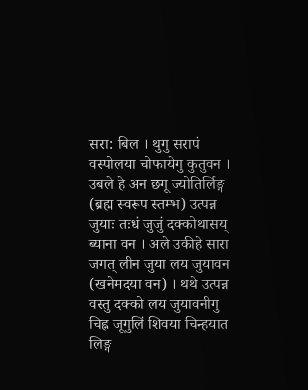सरा: बिल । थुगु सरापं वस्पोलया चोफायेगु कुतुवन । उबले हे अन छगू ज्योतिर्लिङ्ग (ब्रह्म स्वरूप स्तम्भ) उत्पन्न जुयाः तःधं जुजुं दक्कोथासय् ब्याना वन । अले उकीहे सारा जगत् लीन जुया लय जुयावन (खनेमदया वन) । थथे उत्पन्न वस्तु दक्को लय जुयावनीगु चिह्न जूगुलिं शिवया चिन्हयात लिङ्ग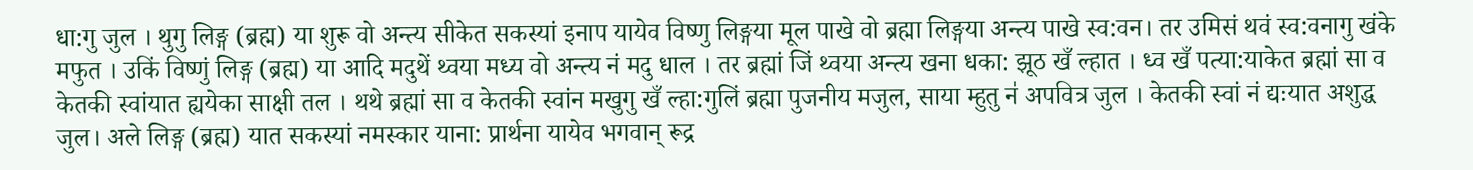धा:गु जुल । थुगु लिङ्ग (ब्रह्म) या शुरू वो अन्त्य सीकेत सकस्यां इनाप यायेव विष्णु लिङ्गया मूल पाखे वो ब्रह्मा लिङ्गया अन्त्य पाखे स्व:वन। तर उमिसं थवं स्व:वनागु खंके मफुत । उकिं विष्णुं लिङ्ग (ब्रह्म) या आदि मदुथें थ्वया मध्य वो अन्त्य नं मदु धाल । तर ब्रह्मां जिं थ्वया अन्त्य खना धका: झूठ खँ ल्हात । ध्व खँ पत्या:याकेत ब्रह्मां सा व केतकी स्वांयात ह्ययेका साक्षी तल । थथे ब्रह्मां सा व केतकी स्वांन मखुगु खँ ल्हा:गुलिं ब्रह्मा पुजनीय मजुल, साया म्हुतु न॑ अपवित्र जुल । केतकी स्वां नं द्यःयात अशुद्ध जुल। अले लिङ्ग (ब्रह्म) यात सकस्यां नमस्कार याना: प्रार्थना यायेव भगवान् रूद्र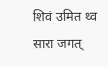शिवं उमित थ्व सारा जगत्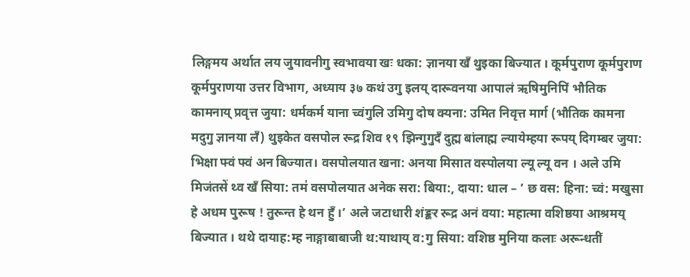लिङ्गमय अर्थात लय जुयावनीगु स्वभावया खः धका: ज्ञानया खँ थुइका बिज्यात । कूर्मपुराण कूर्मपुराण कूर्मपुराणया उत्तर विभाग, अध्याय ३७ कथं उगु इलय् दारूवनया आपालं ऋषिमुनिपिं भौतिक कामनाय् प्रवृत्त जुया: धर्मकर्म याना च्वंगुलि उमिगु दोष क्यना: उमित निवृत्त मार्ग (भौतिक कामना मदुगु ज्ञानया लँ) थुइकेत वसपोल रूद्र शिव १९ झिन्गुगुदँ दुह्म बांलाह्म ल्यायेम्हया रूपय् दिगम्बर जुया: भिक्षा फ्वं फ्वं अन बिज्यात। वसपोलयात खना: अनया मिसात वस्पोलया ल्यू ल्यू वन । अले उमि मिजंतसें थ्व खँ सिया: तम॑ वसपोलयात अनेक सरा: बिया:, दाया: धाल – ’ छ वस: हिना: च्वं: मखुसा हे अधम पुरूष ! तुरून्त हे थन हुँ ।’ अले जटाधारी शंङ्कर रूद्र अनं वया: महात्मा वशिष्ठया आश्रमय् बिज्यात । थथे दायाह:म्ह नाङ्गाबाबाजी थ:याथाय् व:गु सिया: वशिष्ठ मुनिया कलाः अरून्धतीं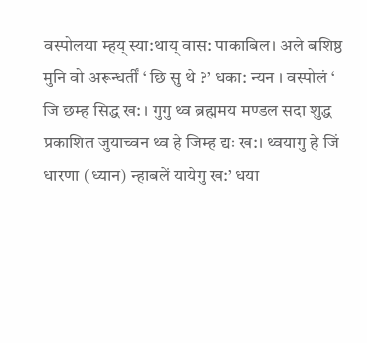वस्पोलया म्हय् स्या:थाय् वास: पाकाबिल। अले बशिष्ठ मुनि वो अरून्धर्तीं ‘ छि सु थे ?’ धका: न्यन । वस्पोलं ‘ जि छम्ह सिद्ध ख: । गुगु थ्व ब्रह्ममय मण्डल सदा शुद्ध प्रकाशित जुयाच्वन थ्व हे जिम्ह द्यः ख:। थ्वयागु हे जिं धारणा (ध्यान) न्हाबलें यायेगु ख:’ धया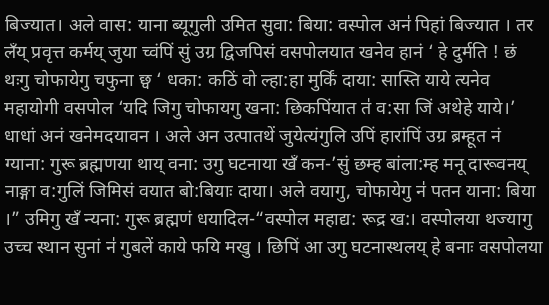बिज्यात। अले वास: याना ब्यूगुली उमित सुवा: बिया: वस्पोल अन॑ पिहां बिज्यात । तर लँय् प्रवृत्त कर्मय् जुया च्वंपिं सुं उग्र द्विजपिसं वसपोलयात खनेव हानं ‘ हे दुर्मति ! छं थःगु चोफायेगु चफुना छ्व ‘ धका: कठिं वो ल्हा:हा मुर्किं दाया: सास्ति याये त्यनेव महायोगी वसपोल ‘यदि जिगु चोफायगु खना: छिकपिंयात त॑ व:सा जिं अथेहे याये।’ धाधां अनं खनेमदयावन । अले अन उत्पातथें जुयेत्यंगुलि उपिं हारांपिं उग्र ब्रम्हूत नं ग्याना: गुरू ब्रह्मणया थाय् वना: उगु घटनाया खँ कन-’सुं छम्ह बांला:म्ह मनू दारूवनय् नाङ्गा व:गुलिं जिमिसं वयात बो:बियाः दाया। अले वयागु, चोफायेगु न॑ पतन याना: बिया ।” उमिगु खँ न्यना: गुरू ब्रह्मणं धयादिल-“वस्पोल महाद्य: रूद्र ख:। वस्पोलया थज्यागु उच्च स्थान सुनां न॑ गुबलें काये फयि मखु । छिपिं आ उगु घटनास्थलय् हे बनाः वसपोलया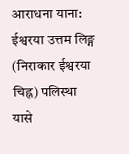आराधना याना: ईश्वरया उत्तम लिङ्ग (निराकार ईश्वरया चिह्न) पलिस्था यासे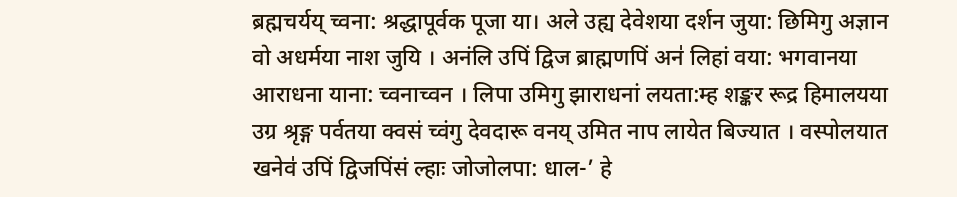ब्रह्मचर्यय् च्वना: श्रद्धापूर्वक पूजा या। अले उह्य देवेशया दर्शन जुया: छिमिगु अज्ञान वो अधर्मया नाश जुयि । अनंलि उपिं द्विज ब्राह्मणपिं अन॑ लिहां वया: भगवानया आराधना याना: च्वनाच्वन । लिपा उमिगु झाराधनां लयता:म्ह शङ्कर रूद्र हिमालयया उग्र श्रृङ्ग पर्वतया क्वसं च्वंगु देवदारू वनय् उमित नाप लायेत बिज्यात । वस्पोलयात खनेव॑ उपिं द्विजपिंसं ल्हाः जोजोलपा: धाल-’ हे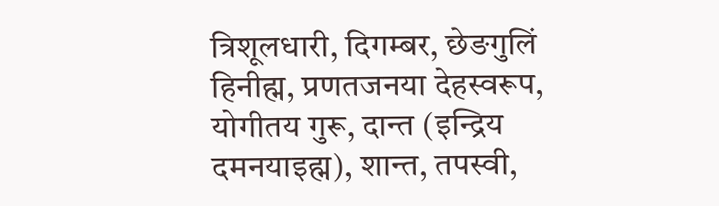त्रिशूलधारी, दिगम्बर, छेङगुलिं हिनीह्म, प्रणतजनया देहस्वरूप, योगीतय गुरू, दान्त (इन्द्रिय दमनयाइह्म), शान्त, तपस्वी,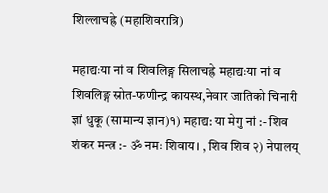शिल्लाचह्रे (महाशिवरात्रि)

महाद्यःया नां व शिवलिङ्ग सिलाचह्रे महाद्यःया नां व शिवलिङ्ग स्रोत-फणीन्द्र कायस्थ,नेवार जातिको चिनारी ज्ञां धुकू (सामान्य ज्ञान)१) महाद्य: या मेगु नां :- शिव शंकर मन्त्र :- ॐ नमः शिवाय। , शिव शिव २) नेपालय्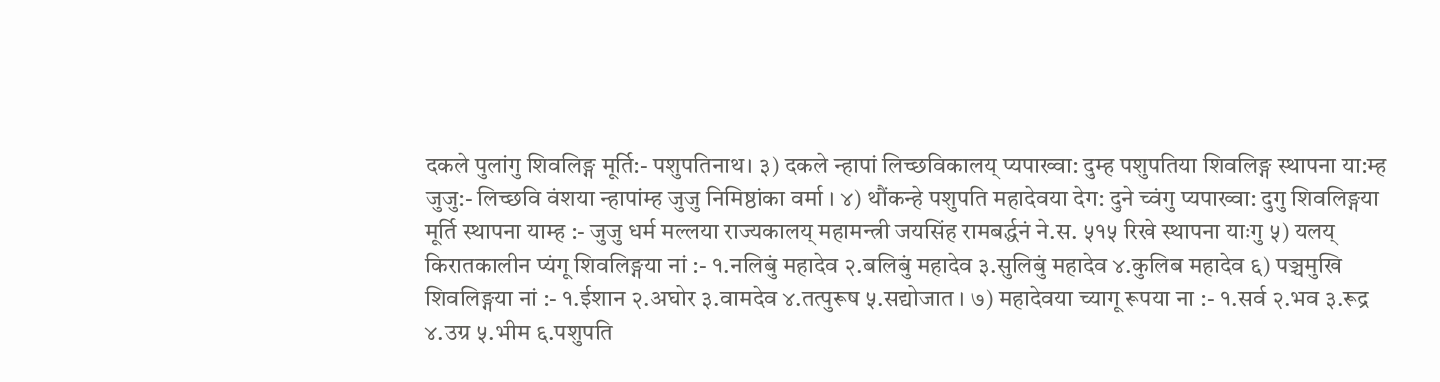दकले पुलांगु शिवलिङ्ग मूर्ति:- पशुपतिनाथ। ३) दकले न्हापां लिच्छविकालय् प्यपाख्वा: दुम्ह पशुपतिया शिवलिङ्ग स्थापना या:म्ह जुजु:- लिच्छवि वंशया न्हापांम्ह जुजु निमिष्ठांका वर्मा । ४) थौंकन्हे पशुपति महादेवया देग: दुने च्वंगु प्यपाख्वा: दुगु शिवलिङ्गया मूर्ति स्थापना याम्ह :- जुजु धर्म मल्लया राज्यकालय् महामन्त्री जयसिंह रामबर्द्धनं ने.स. ५१५ रिखे स्थापना याःगु ५) यलय् किरातकालीन प्यंगू शिवलिङ्गया नां :- १.नलिबुं महादेव २.बलिबुं महादेव ३.सुलिबुं महादेव ४.कुलिब महादेव ६) पञ्चमुखि शिवलिङ्गया नां :- १.ईशान २.अघोर ३.वामदेव ४.तत्पुरूष ५.सद्योजात । ७) महादेवया च्यागू रूपया ना :- १.सर्व २.भव ३.रूद्र ४.उग्र ५.भीम ६.पशुपति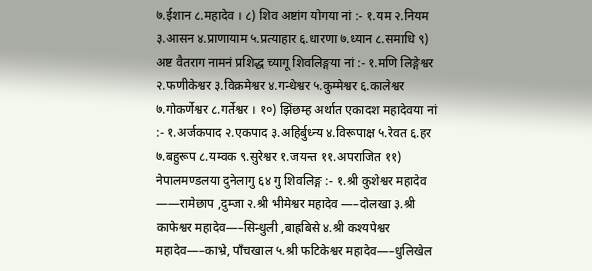७.ईशान ८.महादेव । ८) शिव अष्टांग योगया नां :- १.यम २.नियम ३.आसन ४.प्राणायाम ५.प्रत्याहार ६.धारणा ७.ध्यान ८.समाधि ९) अष्ट वैतराग नामनं प्रशिद्ध च्यागू शिवलिङ्गया नां :- १.मणि लिङ्गेश्वर २.फणीकेश्वर ३.विक्रमेश्वर ४.गन्धेश्वर ५.कुम्मेश्वर ६.कालेश्वर ७.गोकर्णेश्वर ८.गर्तेश्वर । १०) झिंछम्ह अर्थात एकादश महादेवया नां :- १.अर्जकपाद २.एकपाद ३.अहिर्बुध्न्य ४.विरूपाक्ष ५.रेवत ६.हर ७.बहुरूप ८.यम्वक ९.सुरेश्वर १.जयन्त ११.अपराजित ११) नेपालमण्डलया दुनेलागु ६४ गु शिवलिङ्ग :- १.श्री कुशेश्वर महादेव ——रामेछाप ,दुम्जा २.श्री भीमेश्वर महादेव —–दोलखा ३.श्री काफेश्वर महादेव—–सिन्धुली ,बाह्रबिसे ४.श्री कश्यपेश्वर महादेव—–काभ्रे, पाँचखाल ५.श्री फटिकेश्वर महादेव—–धुलिखेल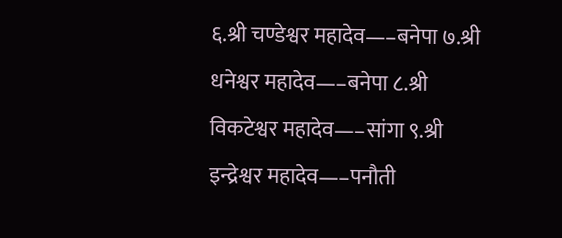६.श्री चण्डेश्वर महादेव—–बनेपा ७.श्री धनेश्वर महादेव—–बनेपा ८.श्री विकटेश्वर महादेव—–सांगा ९.श्री इन्द्रेश्वर महादेव—–पनौती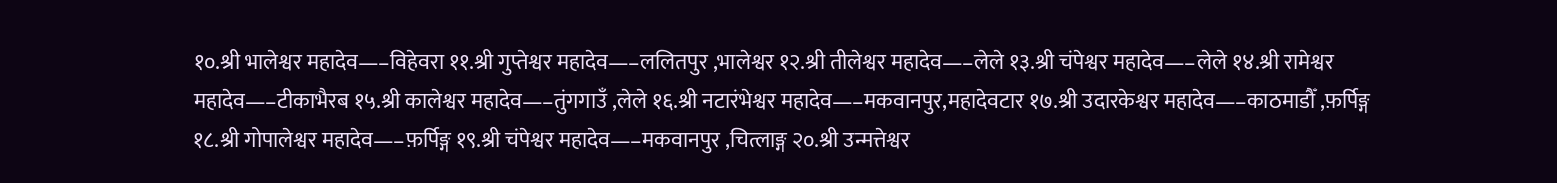१०.श्री भालेश्वर महादेव—–विहेवरा ११.श्री गुप्तेश्वर महादेव—–ललितपुर ,भालेश्वर १२.श्री तीलेश्वर महादेव—–लेले १३.श्री चंपेश्वर महादेव—–लेले १४.श्री रामेश्वर महादेव—–टीकाभैरब १५.श्री कालेश्वर महादेव—–तुंगगाउँ ,लेले १६.श्री नटारंभेश्वर महादेव—–मकवानपुर,महादेवटार १७.श्री उदारकेश्वर महादेव—–काठमाडौँ ,फ़र्पिङ्ग १८.श्री गोपालेश्वर महादेव—–फ़र्पिङ्ग १९.श्री चंपेश्वर महादेव—–मकवानपुर ,चित्लाङ्ग २०.श्री उन्मत्तेश्वर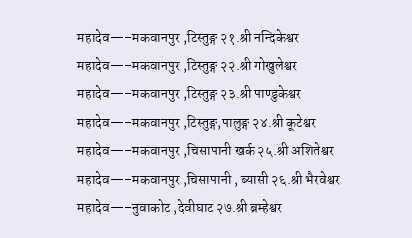महादेव—–मकवानपुर ,टिस्तुङ्ग २१.श्री नन्दिकेश्वर महादेव—–मकवानपुर ,टिस्तुङ्ग २२.श्री गोखुलेश्वर महादेव—–मकवानपुर ,टिस्तुङ्ग २३.श्री पाण्डुकेश्वर महादेव—–मकवानपुर ,टिस्तुङ्ग,पालुङ्ग २४.श्री कूटेश्वर महादेव—–मकवानपुर ,चिसापानी खर्क २५.श्री अशितेश्वर महादेव—–मकवानपुर ,चिसापानी , ब्यासी २६.श्री भैरवेश्वर महादेव—–नुवाकोट ,देवीघाट २७.श्री ब्रम्हेश्वर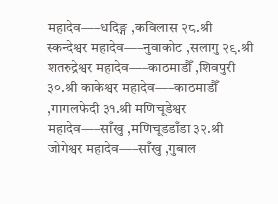महादेव—–धदिङ्ग ,कविलास २८.श्री स्कन्देश्वर महादेव—–नुवाकोट ,सलागु २९.श्री शतरुद्रेश्वर महादेव—–काठमाडौँ ,शिवपुरी ३०.श्री काकेश्वर महादेव—–काठमाडौँ ,गागलफेदी ३१.श्री मणिचूडेश्वर महादेव—–साँखु ,मणिचूडडाँडा ३२.श्री जोगेश्वर महादेव—–साँखु ,गुबाल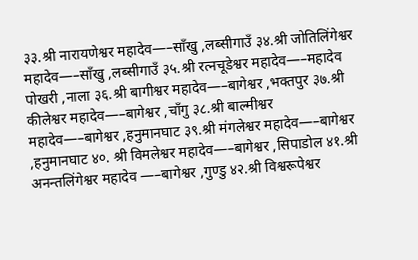३३.श्री नारायणेश्वर महादेव—–साँखु ,लब्सीगाउँ ३४.श्री जोतिलिंगेश्वर महादेव—–साँखु ,लब्सीगाउँ ३५.श्री रत्नचूडेश्वर महादेव—–महादेव पोखरी ,नाला ३६.श्री बागीश्वर महादेव—–बागेश्वर ,भक्तपुर ३७.श्री कीलेश्वर महादेव—–बागेश्वर ,चाँगु ३८.श्री बाल्मीश्वर महादेव—–बागेश्वर ,हनुमानघाट ३९.श्री मंगलेश्वर महादेव—–बागेश्वर ,हनुमानघाट ४०. श्री विमलेश्वर महादेव—–बागेश्वर ,सिपाडोल ४१.श्री अनन्तलिंगेश्वर महादेव —–बागेश्वर ,गुण्डु ४२.श्री विश्वरूपेश्वर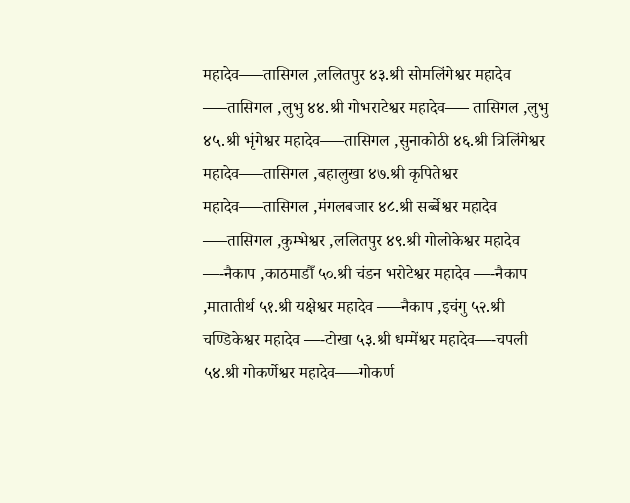महादेव—–तासिगल ,ललितपुर ४३.श्री सोमलिंगेश्वर महादेव —–तासिगल ,लुभु ४४.श्री गोभराटेश्वर महादेव—– तासिगल ,लुभु ४५.श्री भृंगेश्वर महादेव—–तासिगल ,सुनाकोठी ४६.श्री त्रिलिंगेश्वर महादेव—–तासिगल ,बहालुखा ४७.श्री कृपितेश्वर महादेव—–तासिगल ,मंगलबजार ४८.श्री सर्ब्बेश्वर महादेव —–तासिगल ,कुम्भेश्वर ,ललितपुर ४९.श्री गोलोकेश्वर महादेव —-नैकाप ,काठमाडौँ ५०.श्री चंडन भरोटेश्वर महादेव —-नैकाप ,मातातीर्थ ५१.श्री यक्षेश्वर महादेव —–नैकाप ,इचंगु ५२.श्री चण्डिकेश्वर महादेव —-टोखा ५३.श्री धम्मेंश्वर महादेव—-चपली ५४.श्री गोकर्णेश्वर महादेव—–गोकर्ण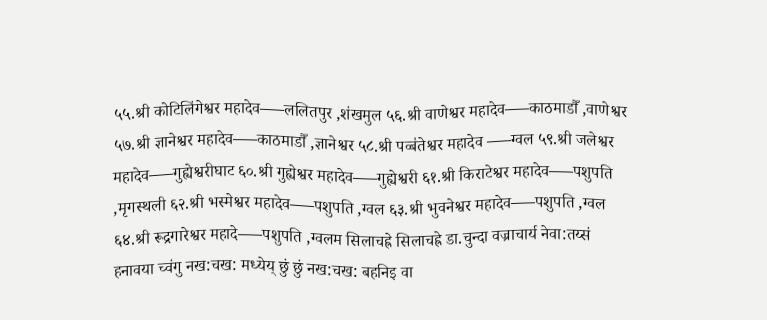५५.श्री कोटिलिंगेश्वर महादेव—–ललितपुर ,शंखमुल ५६.श्री वाणेश्वर महादेव—–काठमाडौँ ,वाणेश्वर ५७.श्री ज्ञानेश्वर महादेव—–काठमाडौँ ,ज्ञानेश्वर ५८.श्री पव्ब॑तेश्वर महादेव —–ग्वल ५९.श्री जलेश्वर महादेव—–गुह्येश्वरीघाट ६०.श्री गुह्येश्वर महादेव—–गुह्येश्वरी ६१.श्री किराटेश्वर महादेव—–पशुपति ,मृगस्थली ६२.श्री भस्मेश्वर महादेव—–पशुपति ,ग्वल ६३.श्री भुवनेश्वर महादेव—–पशुपति ,ग्वल ६४.श्री रूद्रगारेश्वर महादे—–पशुपति ,ग्वलम सिलाचह्रे सिलाचह्रे डा.चुन्दा वज्राचार्य नेवा:तय्सं हनावया च्वंगु नख:चख: मध्येय् छुं छुं नख:चख: बहनिइ वा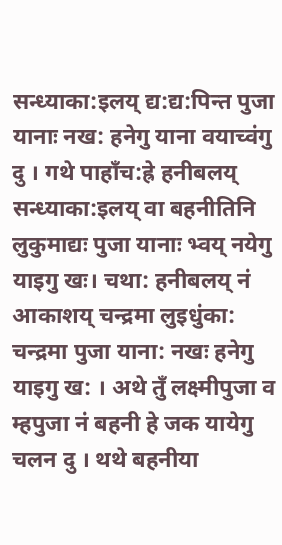सन्ध्याका:इलय् द्य:द्य:पिन्त पुजा यानाः नख: हनेगु याना वयाच्वंगु दु । गथे पाहाँच:ह्रे हनीबलय् सन्ध्याका:इलय् वा बहनीतिनि लुकुमाद्यः पुजा यानाः भ्वय् नयेगु याइगु खः। चथा: हनीबलय् नं आकाशय् चन्द्रमा लुइधुंका: चन्द्रमा पुजा याना: नखः हनेगु याइगु ख: । अथे तुँ लक्ष्मीपुजा व म्हपुजा नं बहनी हे जक यायेगु चलन दु । थथे बहनीया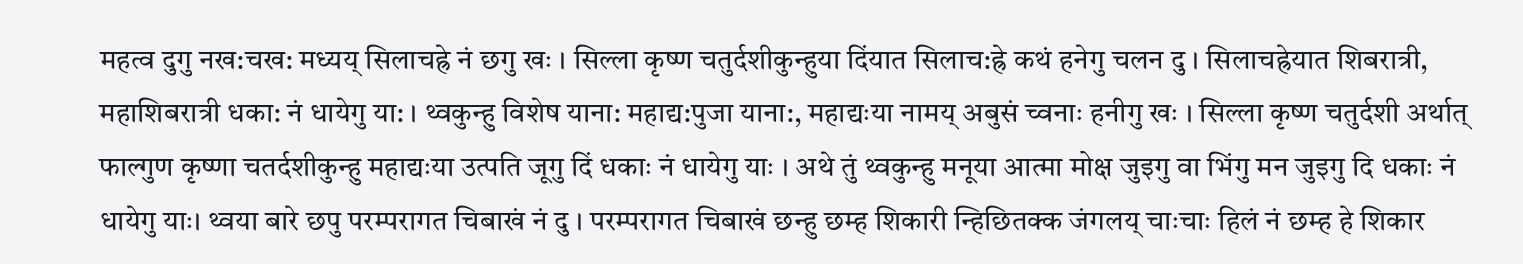महत्व दुगु नख:चख: मध्यय् सिलाचह्रे नं छगु खः । सिल्ला कृष्ण चतुर्दशीकुन्हुया दिंयात सिलाच:ह्रे कथं हनेगु चलन दु । सिलाचह्रेयात शिबरात्री, महाशिबरात्री धका: नं धायेगु या: । थ्वकुन्हु विशेष याना: महाद्य:पुजा याना:, महाद्यःया नामय् अबुसं च्वनाः हनीगु खः । सिल्ला कृष्ण चतुर्दशी अर्थात् फाल्गुण कृष्णा चतर्दशीकुन्हु महाद्यःया उत्पति जूगु दिं धकाः नं धायेगु याः । अथे तुं थ्वकुन्हु मनूया आत्मा मोक्ष जुइगु वा भिंगु मन जुइगु दि धकाः नं धायेगु याः। थ्वया बारे छपु परम्परागत चिबाखं नं दु । परम्परागत चिबाखं छन्हु छम्ह शिकारी न्हिछितक्क जंगलय् चाःचाः हिलं नं छम्ह हे शिकार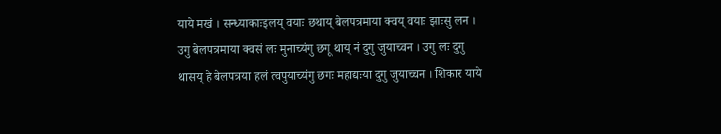याये मखं । सन्ध्याकाःइलय् वयाः छथाय् बेलपत्रमाया क्वय् वयाः झाःसु लन । उगु बेलपत्रमाया क्वसं लः मुनाच्यंगु छगू थाय् नं दुगु जुयाच्वन । उगु लः दुगु थासय् हे बेलपत्रया हलं त्वपुयाच्यंगु छगः महाद्यःया दुगु जुयाच्चन । शिकार याये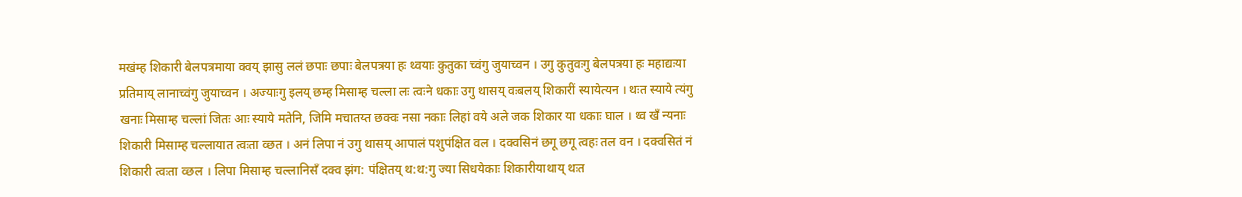मखंम्ह शिकारी बेलपत्रमाया क्वय् झासु ललं छपाः छपाः बेलपत्रया हः थ्वयाः कुतुका च्वंगु जुयाच्वन । उगु कुतुवःगु बेलपत्रया हः महाद्यःया प्रतिमाय् लानाच्वंगु जुयाच्वन । अज्याःगु इलय् छम्ह मिसाम्ह चल्ला लः त्वःने धकाः उगु थासय् वःबलय् शिकारीं स्यायेत्यन । थःत स्याये त्यंगु खनाः मिसाम्ह चल्लां जितः आः स्याये मतेनि, जिमि मचातय्त छक्वः नसा नकाः लिहां वये अले जक शिकार या धकाः घाल । थ्व खँ न्यनाः शिकारी मिसाम्ह चल्लायात त्वःता व्छत । अनं लिपा नं उगु थासय् आपालं पशुपंक्षित वल । दक्वसिनं छगू छगू त्वहः तल वन । दक्वसितं नं शिकारी त्वःता व्छल । लिपा मिसाम्ह चल्लानिसँ दक्व झंग: पंक्षितय् थ:थ:गु ज्या सिधयेकाः शिकारीयाथाय् थःत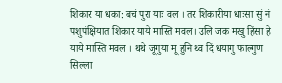शिकार या धका: बचं पुरा याः वल । तर शिकारीया धाःसा सुं नं पशुपंक्षियात शिकार याये मास्ति मवल। उलि जक मखु हिंसा हे याये मास्ति मवल । थथे जूगुया मू हुनि थ्व दिं धयागु फाल्गुण सिल्ला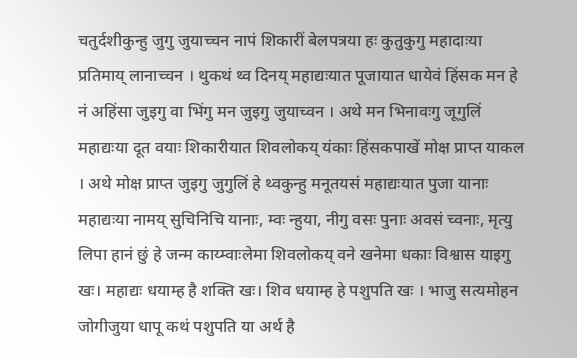चतुर्दशीकुन्हु जुगु जुयाच्चन नापं शिकारीं बेलपत्रया हः कुतुकुगु महादाःया प्रतिमाय् लानाच्चन । थुकथं थ्व दिनय् महाद्यःयात पूजायात धायेवं हिंसक मन हे नं अहिंसा जुइगु वा भिंगु मन जुइगु जुयाच्वन । अथे मन भिनावःगु जूगुलिं महाद्यःया दूत वयाः शिकारीयात शिवलोकय् यंकाः हिंसकपाखें मोक्ष प्राप्त याकल । अथे मोक्ष प्राप्त जुइगु जुगुलिं हे थ्वकुन्हु मनूतयसं महाद्यःयात पुजा यानाः महाद्यःया नामय् सुचिनिचि यानाः, म्वः न्हुया, नीगु वसः पुनाः अवसं च्वनाः, मृत्यु लिपा हानं छुं हे जन्म काय्म्वाःलेमा शिवलोकय् वने खनेमा धकाः विश्वास याइगु खः। महाद्यः धयाम्ह है शक्ति खः। शिव धयाम्ह हे पशुपति खः । भाजु सत्यमोहन जोगीजुया धापू कथं पशुपति या अर्थ है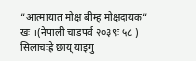“आत्मायात मोक्ष बीम्ह मोक्षदायक“ खः ।(नेपाली चाडपर्व २०३९ः ५८ ) सिलाचःह्रे छाय् याइगु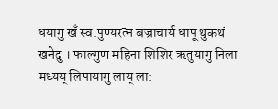धयागु खँ स्व.पुण्यरत्न बज्राचार्य धापू थुकथं खनेदु । फाल्गुण महिना शिशिर ऋतुयागु निला मध्यय् लिपायागु लाय् ला: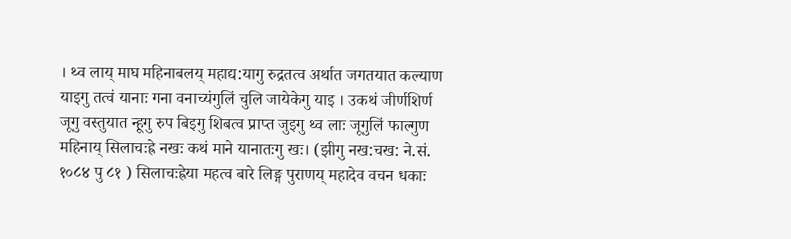। थ्व लाय् माघ महिनाबलय् महाद्य:यागु रुद्रतत्व अर्थात जगतयात कल्याण याइगु तत्वं यानाः गना वनाच्यंगुलिं चुलि जायेकेगु याइ । उकथं जीर्णशिर्ण जूगु वस्तुयात न्हूगु रुप बिइगु शिबत्व प्राप्त जुइगु थ्व लाः जूगुलिं फाल्गुण महिनाय् सिलाचःह्रे नखः कथं माने यानातःगु खः। (झीगु नख:चख: ने.सं. १०८४ पु ८१ ) सिलाचःह्रेया महत्व बारे लिङ्ग पुराणय् महादेव वचन धकाः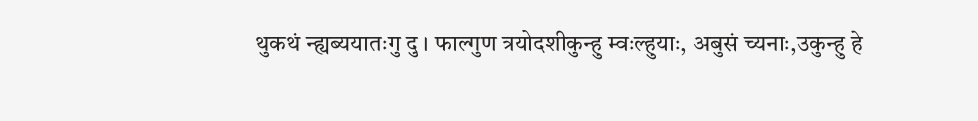थुकथं न्ह्यब्ययातःगु दु । फाल्गुण त्रयोदशीकुन्हु म्वःल्हुयाः, अबुसं च्यनाः,उकुन्हु हे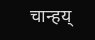चान्हय्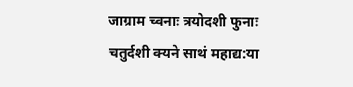जाग्राम च्वनाः त्रयोदशी फुनाः चतुर्दशी क्यने साथं महाद्य:या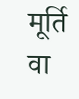मूर्ति वा